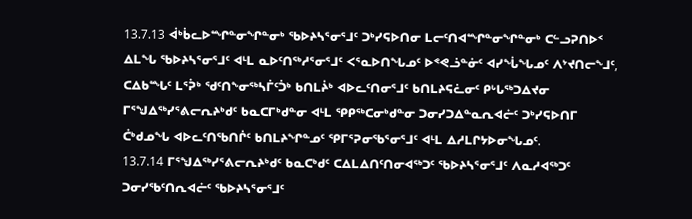13.7.13 ᐋᒃᑳᓚᐅᙱᓐᓂᖏᓐᓂᒃ ᖃᐅᔨᓴᕐᓂᕐᒧᑦ ᑐᒃᓯᕋᐅᑎᓂ ᒪᓕᑦᑎᐊᙱᓐᓂᖏᓐᓂᒃ ᑕᓪᓗᕈᑎᐅᑉ ᐃᒪᖓ ᖃᐅᔨᓴᕐᓂᕐᒧᑦ ᐊᒻᒪ ᓇᐅᑦᑎᖅᓱᕐᓂᕐᒧᑦ ᐸᕐᓇᐅᑎᖓᓄᑦ ᐅᕝᕙᓘᓐᓃᑦ ᐊᓯᖔᖓᓄᑦ ᐱᔾᔪᑎᓕᖕᒧᑦ, ᑕᐃᑲᙵᑦ ᒪᕐᕉᒃ ᖁᑦᑎᖕᓂᖅᓴᒦᑦᑑᒃ ᑲᑎᒪᔩᒃ ᐊᐅᓚᑦᑎᓂᕐᒧᑦ ᑲᑎᒪᔨᕋᓛᓂᑦ ᑭᒡᒐᖅᑐᐃᔪᓂ ᒥᕐᖑᐃᖅᓯᕐᕕᓕᕆᔨᒃᑯᑦ ᑲᓇᑕᒥᒃᑯᓐᓂ ᐊᒻᒪ ᕿᑭᖅᑕᓂᒃᑯᓐᓂ ᑐᓂᓯᑐᐃᓐᓇᕆᐊᓖᑦ ᑐᒃᓯᕋᐅᑎᒥ ᑖᒃᑯᓄᖓ ᐊᐅᓚᑦᑎᖃᑎᒌᑦ ᑲᑎᒪᔨᖏᓐᓄᑦ ᕿᒥᕐᕈᓂᖃᕐᓂᕐᒧᑦ ᐊᒻᒪ ᐃᓱᒪᒋᔭᐅᓂᖓᓄᑦ.
13.7.14 ᒥᕐᖑᐃᖅᓯᕐᕕᓕᕆᔨᒃᑯᑦ ᑲᓇᑕᒃᑯᑦ ᑕᐃᒪᐃᑎᑦᑎᓂᐊᖅᑐᑦ ᖃᐅᔨᓴᕐᓂᕐᒧᑦ ᐱᓇᓱᐊᖅᑐᑦ ᑐᓂᓯᖃᑦᑎᕆᐊᓖᑦ ᖃᐅᔨᓴᕐᓂᕐᒧᑦ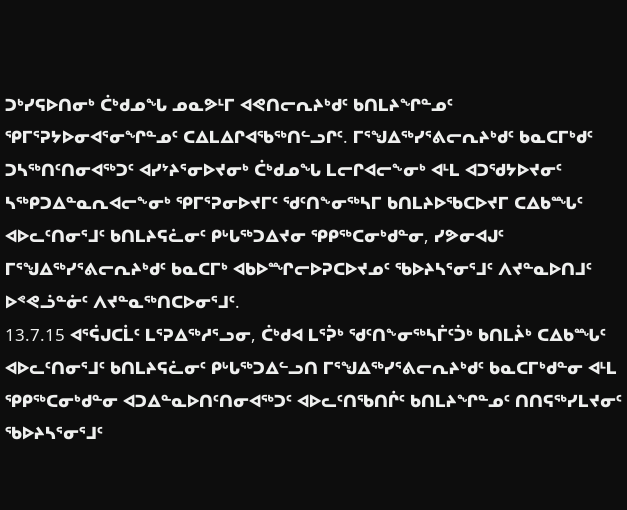ᑐᒃᓯᕋᐅᑎᓂᒃ ᑖᒃᑯᓄᖓ ᓄᓇᕗᒻᒥ ᐊᕙᑎᓕᕆᔨᒃᑯᑦ ᑲᑎᒪᔨᖏᓐᓄᑦ ᕿᒥᕐᕈᔭᐅᓂᐊᕐᓂᖏᓐᓄᑦ ᑕᐃᒪᐃᒋᐊᖃᖅᑎᓪᓗᒋᑦ. ᒥᕐᖑᐃᖅᓯᕐᕕᓕᕆᔨᒃᑯᑦ ᑲᓇᑕᒥᒃᑯᑦ ᑐᓴᖅᑎᑦᑎᓂᐊᖅᑐᑦ ᐊᓯᔾᔨᕐᓂᐅᔪᓂᒃ ᑖᒃᑯᓄᖓ ᒪᓕᒋᐊᓕᖕᓂᒃ ᐊᒻᒪ ᐊᑐᖁᔭᐅᔪᓂᑦ ᓴᖅᑭᑐᐃᓐᓇᕆᐊᓕᖕᓂᒃ ᕿᒥᕐᕈᓂᐅᔪᒥᑦ ᖁᑦᑎᖕᓂᖅᓴᒥ ᑲᑎᒪᔨᐅᖃᑕᐅᔪᒥ ᑕᐃᑲᙵᑦ ᐊᐅᓚᑦᑎᓂᕐᒧᑦ ᑲᑎᒪᔨᕋᓛᓂᑦ ᑭᒡᒐᖅᑐᐃᔪᓂ ᕿᑭᖅᑕᓂᒃᑯᓐᓂ, ᓯᕗᓂᐊᒍᑦ ᒥᕐᖑᐃᖅᓯᕐᕕᓕᕆᔨᒃᑯᑦ ᑲᓇᑕᒥᒃ ᐊᑲᐅᙱᓕᐅᕈᑕᐅᔪᓄᑦ ᖃᐅᔨᓴᕐᓂᕐᒧᑦ ᐱᔪᓐᓇᐅᑎᒧᑦ ᐅᕝᕙᓘᓐᓃᑦ ᐱᔪᓐᓇᖅᑎᑕᐅᓂᕐᒧᑦ.
13.7.15 ᐊᕐᕌᒍᑕᒫᑦ ᒪᕐᕈᐃᖅᓱᕐᓗᓂ, ᑖᒃᑯᐊ ᒪᕐᕉᒃ ᖁᑦᑎᖕᓂᖅᓴᒦᑦᑑᒃ ᑲᑎᒪᔩᒃ ᑕᐃᑲᙵᑦ ᐊᐅᓚᑦᑎᓂᕐᒧᑦ ᑲᑎᒪᔨᕋᓛᓂᑦ ᑭᒡᒐᖅᑐᐃᓪᓗᑎ ᒥᕐᖑᐃᖅᓯᕐᕕᓕᕆᔨᒃᑯᑦ ᑲᓇᑕᒥᒃᑯᓐᓂ ᐊᒻᒪ ᕿᑭᖅᑕᓂᒃᑯᓐᓂ ᐊᑐᐃᓐᓇᐅᑎᑦᑎᓂᐊᖅᑐᑦ ᐊᐅᓚᑦᑎᖃᑎᒌᑦ ᑲᑎᒪᔨᖏᓐᓄᑦ ᑎᑎᕋᖅᓯᒪᔪᓂᑦ ᖃᐅᔨᓴᕐᓂᕐᒧᑦ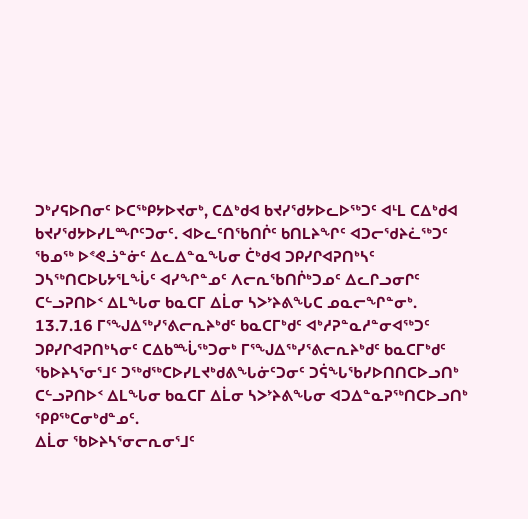ᑐᒃᓯᕋᐅᑎᓂᑦ ᐅᑕᖅᑭᔭᐅᔪᓂᒃ, ᑕᐃᒃᑯᐊ ᑲᔪᓯᖁᔭᐅᓚᐅᖅᑐᑦ ᐊᒻᒪ ᑕᐃᒃᑯᐊ ᑲᔪᓯᖁᔭᐅᓯᒪᙱᑦᑐᓂᑦ. ᐊᐅᓚᑦᑎᖃᑎᒌᑦ ᑲᑎᒪᔨᖏᑦ ᐊᑐᓕᖁᔨᓛᖅᑐᑦ ᖃᓄᖅ ᐅᕝᕙᓘᓐᓃᑦ ᐃᓚᐃᓐᓇᖓᓂ ᑖᒃᑯᐊ ᑐᑭᓯᒋᐊᕈᑎᒃᓴᑦ ᑐᓴᖅᑎᑕᐅᒐᔭᕐᒪᖔᑦ ᐊᓯᖏᓐᓄᑦ ᐱᓕᕆᖃᑎᒌᒃᑐᓄᑦ ᐃᓚᒋᓗᓂᒋᑦ ᑕᓪᓗᕈᑎᐅᑉ ᐃᒪᖓᓂ ᑲᓇᑕᒥ ᐃᒫᓂ ᓴᐳᔾᔨᕕᖓᑕ ᓄᓇᓕᖏᓐᓂᒃ.
13.7.16 ᒥᕐᖑᐃᖅᓯᕐᕕᓕᕆᔨᒃᑯᑦ ᑲᓇᑕᒥᒃᑯᑦ ᐊᒃᓱᕈᓐᓇᓱᓐᓂᐊᖅᑐᑦ ᑐᑭᓯᒋᐊᕈᑎᒃᓴᓂᑦ ᑕᐃᑲᙶᖅᑐᓂᒃ ᒥᕐᖑᐃᖅᓯᕐᕕᓕᕆᔨᒃᑯᑦ ᑲᓇᑕᒥᒃᑯᑦ ᖃᐅᔨᓴᕐᓂᕐᒧᑦ ᑐᖅᑯᖅᑕᐅᓯᒪᔪᒃᑯᕕᖓᓃᑦᑐᓂᑦ ᑐᕌᖓᖃᓯᐅᑎᑎᑕᐅᓗᑎᒃ ᑕᓪᓗᕈᑎᐅᑉ ᐃᒪᖓᓂ ᑲᓇᑕᒥ ᐃᒫᓂ ᓴᐳᔾᔨᕕᖓᓂ ᐊᑐᐃᓐᓇᕈᖅᑎᑕᐅᓗᑎᒃ ᕿᑭᖅᑕᓂᒃᑯᓐᓄᑦ.
ᐃᒫᓂ ᖃᐅᔨᓴᕐᓂᓕᕆᓂᕐᒧᑦ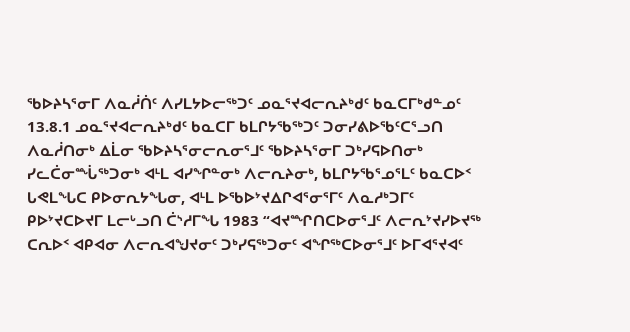ᖃᐅᔨᓴᕐᓂᒥ ᐱᓇᓲᑏᑦ ᐱᓯᒪᔭᐅᓕᖅᑐᑦ ᓄᓇᕐᔪᐊᓕᕆᔨᒃᑯᑦ ᑲᓇᑕᒥᒃᑯᓐᓄᑦ
13.8.1 ᓄᓇᕐᔪᐊᓕᕆᔨᒃᑯᑦ ᑲᓇᑕᒥ ᑲᒪᒋᔭᖃᖅᑐᑦ ᑐᓂᓯᕕᐅᖃᑦᑕᕐᓗᑎ ᐱᓇᓲᑎᓂᒃ ᐃᒫᓂ ᖃᐅᔨᓴᕐᓂᓕᕆᓂᕐᒧᑦ ᖃᐅᔨᓴᕐᓂᒥ ᑐᒃᓯᕋᐅᑎᓂᒃ ᓯᓚᑖᓂᙶᖅᑐᓂᒃ ᐊᒻᒪ ᐊᓯᖏᓐᓂᒃ ᐱᓕᕆᔨᓂᒃ, ᑲᒪᒋᔭᖃᕐᓄᕐᒪᑦ ᑲᓇᑕᐅᑉ ᒐᕙᒪᖓᑕ ᑭᐅᓂᕆᔭᖓᓂ, ᐊᒻᒪ ᐅᖃᐅᔾᔪᐃᒋᐊᕐᓂᕐᒥᑦ ᐱᓇᓱᒃᑐᒥᑦ ᑭᐅᔾᔪᑕᐅᔪᒥ ᒪᓕᒡᓗᑎ ᑖᔅᓱᒥᖓ 1983 “ᐊᔪᙱᑎᑕᐅᓂᕐᒧᑦ ᐱᓕᕆᔾᔪᓯᐅᔪᖅ ᑕᕆᐅᑉ ᐊᑭᐊᓂ ᐱᓕᕆᐊᖑᔪᓂᑦ ᑐᒃᓯᕋᖅᑐᓂᑦ ᐊᖏᖅᑕᐅᓂᕐᒧᑦ ᐅᒥᐊᕐᔪᐊᑦ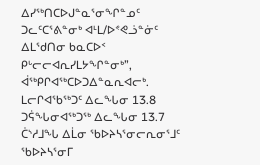ᐃᓯᖅᑎᑕᐅᒍᓐᓇᕐᓂᖏᓐᓄᑦ ᑐᓚᑦᑕᕐᕕᓐᓂᒃ ᐊᒻᒪ/ᐅᕝᕙᓘᓐᓃᑦ ᐃᒪᖁᑎᓂ ᑲᓇᑕᐅᑉ ᑭᒡᓕᓕᐊᕆᓯᒪᔭᖏᓐᓂᒃ”, ᐋᖅᑭᒋᐊᖅᑕᐅᑐᐃᓐᓇᕆᐊᓕᒃ. ᒪᓕᒋᐊᖃᖅᑐᑦ ᐃᓚᖓᓂ 13.8 ᑐᕌᖓᓂᐊᖅᑐᖅ ᐃᓚᖓᓂ 13.7 ᑖᔅᓱᒧᖓ ᐃᒫᓂ ᖃᐅᔨᓴᕐᓂᓕᕆᓂᕐᒧᑦ ᖃᐅᔨᓴᕐᓂᒥ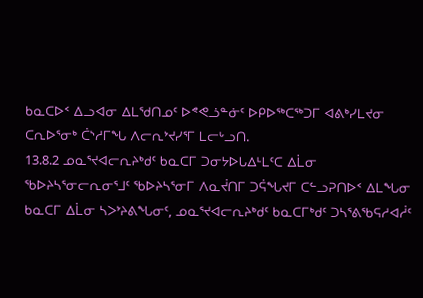ᑲᓇᑕᐅᑉ ᐃᓗᐊᓂ ᐃᒪᖁᑎᓄᑦ ᐅᕝᕙᓘᓐᓃᑦ ᐅᑭᐅᖅᑕᖅᑐᒥ ᐊᕕᒃᓯᒪᔪᓂ ᑕᕆᐅᕐᓂᒃ ᑖᔅᓱᒥᖓ ᐱᓕᕆᔾᔪᓯᕐᒥ ᒪᓕᒡᓗᑎ.
13.8.2 ᓄᓇᕐᔪᐊᓕᕆᔨᒃᑯᑦ ᑲᓇᑕᒥ ᑐᓂᔭᐅᒐᐃᒻᒪᑦᑕ ᐃᒫᓂ ᖃᐅᔨᓴᕐᓂᓕᕆᓂᕐᒧᑦ ᖃᐅᔨᓴᕐᓂᒥ ᐱᓇᔫᑎᒥ ᑐᕌᖓᔪᒥ ᑕᓪᓗᕈᑎᐅᑉ ᐃᒪᖓᓂ ᑲᓇᑕᒥ ᐃᒫᓂ ᓴᐳᔾᔨᕕᖓᓂᑦ, ᓄᓇᕐᔪᐊᓕᕆᔨᒃᑯᑦ ᑲᓇᑕᒥᒃᑯᑦ ᑐᓴᕐᕕᖃᕋᓱᐊᓲᑦ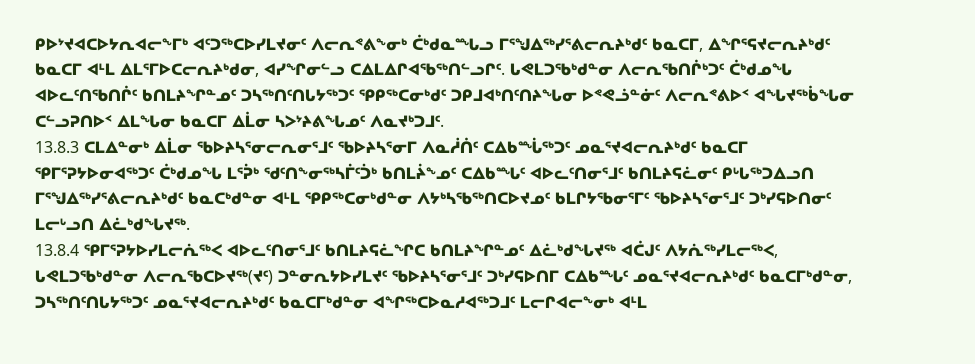ᑭᐅᔾᔪᐊᑕᐅᔭᕆᐊᓕᖕᒥᒃ ᐊᑦᑐᖅᑕᐅᓯᒪᔪᓂᑦ ᐱᓕᕆᕝᕕᖕᓂᒃ ᑖᒃᑯᓇᙵᓗ ᒥᕐᖑᐃᖅᓯᕐᕕᓕᕆᔨᒃᑯᑦ ᑲᓇᑕᒥ, ᐃᖏᕐᕋᔪᓕᕆᔨᒃᑯᑦ ᑲᓇᑕᒥ ᐊᒻᒪ ᐃᒪᕐᒥᐅᑕᓕᕆᔨᒃᑯᓂ, ᐊᓯᖏᓂᓪᓗ ᑕᐃᒪᐃᒋᐊᖃᖅᑎᓪᓗᒋᑦ. ᒐᕙᒪᑐᖃᒃᑯᓐᓂ ᐱᓕᕆᖃᑎᒌᒃᑐᑦ ᑖᒃᑯᓄᖓ ᐊᐅᓚᑦᑎᖃᑎᒌᑦ ᑲᑎᒪᔨᖏᓐᓄᑦ ᑐᓴᖅᑎᑦᑎᒐᔭᖅᑐᑦ ᕿᑭᖅᑕᓂᒃᑯᑦ ᑐᑭᒧᐊᒃᑎᑦᑎᔨᖓᓂ ᐅᕝᕙᓘᓐᓃᑦ ᐱᓕᕆᕝᕕᐅᑉ ᐊᖓᔪᖅᑳᖓᓂ ᑕᓪᓗᕈᑎᐅᑉ ᐃᒪᖓᓂ ᑲᓇᑕᒥ ᐃᒫᓂ ᓴᐳᔾᔨᕕᖓᓄᑦ ᐱᓇᔪᒃᑐᒧᑦ.
13.8.3 ᑕᒪᐃᓐᓂᒃ ᐃᒫᓂ ᖃᐅᔨᓴᕐᓂᓕᕆᓂᕐᒧᑦ ᖃᐅᔨᓴᕐᓂᒥ ᐱᓇᓲᑏᑦ ᑕᐃᑲᙶᖅᑐᑦ ᓄᓇᕐᔪᐊᓕᕆᔨᒃᑯᑦ ᑲᓇᑕᒥ ᕿᒥᕐᕈᔭᐅᓂᐊᖅᑐᑦ ᑖᒃᑯᓄᖓ ᒪᕐᕉᒃ ᖁᑦᑎᖕᓂᖅᓴᒦᑦᑑᒃ ᑲᑎᒪᔩᖕᓄᑦ ᑕᐃᑲᙵᑦ ᐊᐅᓚᑦᑎᓂᕐᒧᑦ ᑲᑎᒪᔨᕋᓛᓂᑦ ᑭᒡᒐᖅᑐᐃᓗᑎ ᒥᕐᖑᐃᖅᓯᕐᕕᓕᕆᔨᒃᑯᑦ ᑲᓇᑕᒃᑯᓐᓂ ᐊᒻᒪ ᕿᑭᖅᑕᓂᒃᑯᓐᓂ ᐱᔭᒃᓴᖃᖅᑎᑕᐅᔪᓄᑦ ᑲᒪᒋᔭᖃᓂᕐᒥᑦ ᖃᐅᔨᓴᕐᓂᕐᒧᑦ ᑐᒃᓯᕋᐅᑎᓂᑦ ᒪᓕᒡᓗᑎ ᐃᓛᒃᑯᖓᔪᖅ.
13.8.4 ᕿᒥᕐᕈᔭᐅᓯᒪᓕᕇᖅᐸ ᐊᐅᓚᑦᑎᓂᕐᒧᑦ ᑲᑎᒪᔨᕋᓛᖏᑕ ᑲᑎᒪᔨᖏᓐᓄᑦ ᐃᓛᒃᑯᖓᔪᖅ ᐊᑖᒍᑦ ᐱᔭᕇᖅᓯᒪᓕᖅᐸ, ᒐᕙᒪᑐᖃᒃᑯᓐᓂ ᐱᓕᕆᖃᑕᐅᔪᖅ(ᔪᑦ) ᑐᓐᓂᕆᔭᐅᓯᒪᔪᑦ ᖃᐅᔨᓴᕐᓂᕐᒧᑦ ᑐᒃᓯᕋᐅᑎᒥ ᑕᐃᑲᙵᑦ ᓄᓇᕐᔪᐊᓕᕆᔨᒃᑯᑦ ᑲᓇᑕᒥᒃᑯᓐᓂ, ᑐᓴᖅᑎᑦᑎᒐᔭᖅᑐᑦ ᓄᓇᕐᔪᐊᓕᕆᔨᒃᑯᑦ ᑲᓇᑕᒥᒃᑯᓐᓂ ᐊᖏᖅᑕᐅᓇᓱᐊᖅᑐᒧᑦ ᒪᓕᒋᐊᓕᖕᓂᒃ ᐊᒻᒪ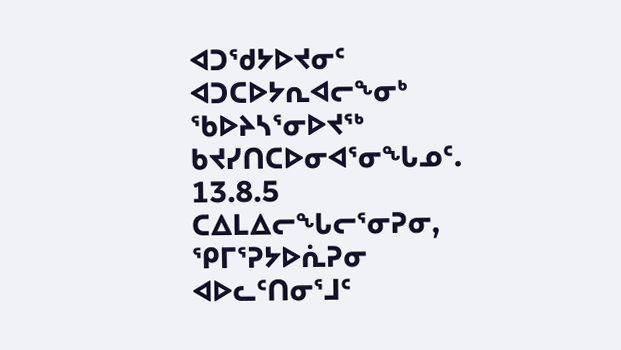ᐊᑐᖁᔭᐅᔪᓂᑦ ᐊᑐᑕᐅᔭᕆᐊᓕᖕᓂᒃ ᖃᐅᔨᓴᕐᓂᐅᔪᖅ ᑲᔪᓯᑎᑕᐅᓂᐊᕐᓂᖓᓄᑦ.
13.8.5 ᑕᐃᒪᐃᓕᖓᓕᕐᓂᕈᓂ, ᕿᒥᕐᕈᔭᐅᕇᕈᓂ ᐊᐅᓚᑦᑎᓂᕐᒧᑦ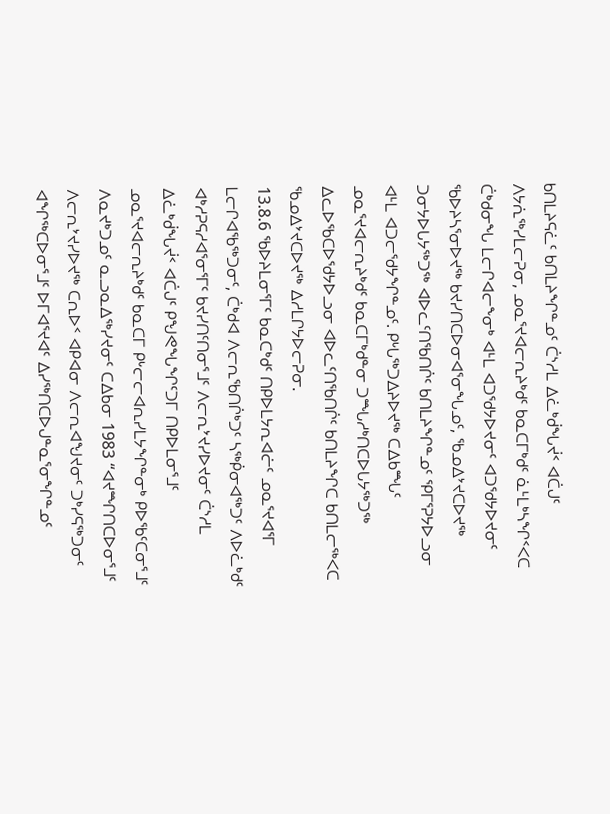ᑲᑎᒪᔨᕋᓛᑦ ᑲᑎᒪᔨᖏᓐᓄᑦ ᑖᔅᓱᒪ ᐃᓛᒃᑰᖓᔫᑉ ᐊᑖᒍᑦ ᐱᔭᕇᖅᓯᒪᓕᕈᓂ, ᓄᓇᕐᔪᐊᓕᕆᔨᒃᑯᑦ ᑲᓇᑕᒥᒃᑯᑦ ᓈᒻᒪᒃᓴᖏᑉᐸᑕ ᑖᒃᑯᓂᖓ ᒪᓕᒋᐊᓕᖕᓂᒃ ᐊᒻᒪ ᐊᑐᖁᔭᐅᔪᓂᑦ ᐊᑐᖁᔭᐅᔪᓂᑦ ᖃᐅᔨᓴᕐᓂᐅᔪᖅ ᑲᔪᓯᑎᑕᐅᓂᐊᕐᓂᖓᓄᑦ, ᖃᓄᐃᔾᔪᑕᐅᔪᖅ ᑐᓂᔭᐅᒐᔭᖅᑐᖅ ᐊᐅᓚᑦᑎᖃᑎᒌᑦ ᑲᑎᒪᔨᖏᓐᓄᑦ ᕿᒥᕐᕈᔭᐅᓗᓂ ᐊᒻᒪ ᐊᑐᓕᖁᔭᖏᓐᓄᑦ. ᑭᒡᒐᖅᑐᐃᔨᐅᔪᖅ ᑕᐃᑲᙵᑦ ᓄᓇᕐᔪᐊᓕᕆᔨᒃᑯᑦ ᑲᓇᑕᒥᒃᑯᓐᓂ ᑐᙵᓱᒃᑎᑕᐅᒐᔭᖅᑐᖅ ᐃᓚᐅᖃᑕᐅᖁᔭᐅᓗᓂ ᐊᐅᓚᑦᑎᖃᑎᒌᑦ ᑲᑎᒪᔨᖏᑕ ᑲᑎᒪᓕᖅᐸᑕ ᖃᓄᐃᔾᔪᑕᐅᔪᖅ ᐃᓱᒪᒋᔭᐅᓕᕈᓂ.
13.8.6 ᖃᐅᔨᒪᓂᕐᒥᑦ ᑲᓇᑕᒃᑯᑦ ᑎᑭᐅᒪᔭᕆᐊᓖᑦ ᓄᓇᕐᔪᐊᕐᒥ ᒪᓕᒋᐊᖃᖅᑐᓂᑦ, ᑖᒃᑯᐊ ᐱᓕᕆᖃᑎᒌᒃᑐᑦ ᓴᖅᑮᓂᐊᖅᑐᑦ ᐱᐅᓛᒃᑯᑦ ᐊᒃᓱᕈᕋᓱᐊᕐᓂᕐᒥᑦ ᑲᔪᓯᑎᑦᑎᓂᕐᒧᑦ ᐱᓕᕆᔾᔪᓯᐅᔪᓂᑦ ᑖᔅᓱᒪ ᐃᓛᒃᑰᖓᔫᑉ ᐊᑖᒍᑦ ᑭᖑᕙᖓᖏᑦᑐᒥ ᑎᑭᐅᒪᓂᕐᒧᑦ ᓄᓇᕐᔪᐊᓕᕆᔨᒃᑯᑦ ᑲᓇᑕᒥ ᑭᒡᓕᓕᐊᕆᓯᒪᔭᖏᓐᓂᒃ ᑭᐅᖃᑦᑕᓂᕐᒧᑦ ᐱᓇᔪᒃᑐᓄᑦ ᓇᓗᓇᐃᖅᓯᔪᓂᑦ ᑕᐃᑲᓂ 1983 “ᐊᔪᙱᑎᑕᐅᓂᕐᒧᑦ ᐱᓕᕆᔾᔪᓯᐅᔪᖅ ᑕᕆᐅᑉ ᐊᑭᐊᓂ ᐱᓕᕆᐊᖑᔪᓂᑦ ᑐᒃᓯᕋᖅᑐᓂᑦ ᐊᖏᖅᑕᐅᓂᕐᒧᑦ ᐅᒥᐊᕐᔪᐊᑦ ᐃᓯᖅᑎᑕᐅᒍᓐᓇᕐᓂᖏᓐᓄᑦ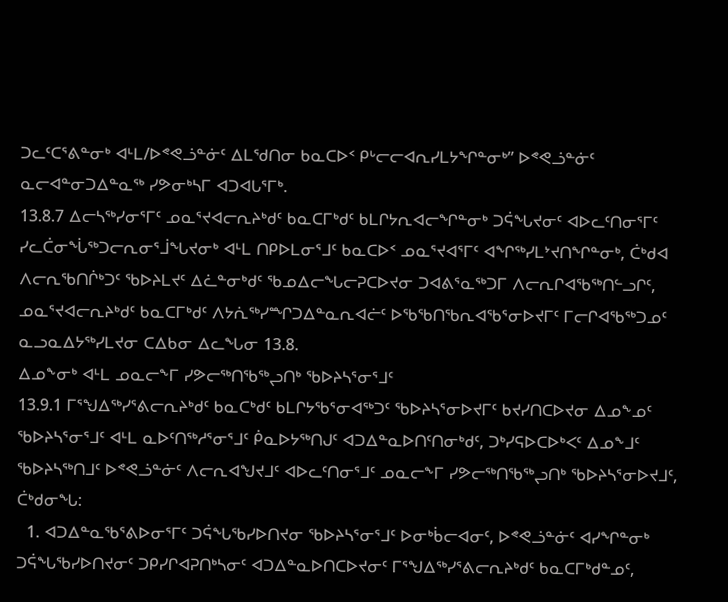ᑐᓚᑦᑕᕐᕕᓐᓂᒃ ᐊᒻᒪ/ᐅᕝᕙᓘᓐᓃᑦ ᐃᒪᖁᑎᓂ ᑲᓇᑕᐅᑉ ᑭᒡᓕᓕᐊᕆᓯᒪᔭᖏᓐᓂᒃ” ᐅᕝᕙᓘᓐᓃᑦ ᓇᓕᐊᓐᓂᑐᐃᓐᓇᖅ ᓯᕗᓂᒃᓴᒥ ᐊᑐᐊᒐᕐᒥᒃ.
13.8.7 ᐃᓕᓴᖅᓯᓂᕐᒥᑦ ᓄᓇᕐᔪᐊᓕᕆᔨᒃᑯᑦ ᑲᓇᑕᒥᒃᑯᑦ ᑲᒪᒋᔭᕆᐊᓕᖏᓐᓂᒃ ᑐᕌᖓᔪᓂᑦ ᐊᐅᓚᑦᑎᓂᕐᒥᑦ ᓯᓚᑖᓂᖔᖅᑐᓕᕆᓂᕐᒨᖓᔪᓂᒃ ᐊᒻᒪ ᑎᑭᐅᒪᓂᕐᒧᑦ ᑲᓇᑕᐅᑉ ᓄᓇᕐᔪᐊᕐᒥᑦ ᐊᖏᖅᓯᒪᔾᔪᑎᖏᓐᓂᒃ, ᑖᒃᑯᐊ ᐱᓕᕆᖃᑎᒌᒃᑐᑦ ᖃᐅᔨᒪᔪᑦ ᐃᓛᓐᓂᒃᑯᑦ ᖃᓄᐃᓕᖓᓕᕈᑕᐅᔪᓂ ᑐᐊᕕᕐᓇᖅᑐᒥ ᐱᓕᕆᒋᐊᖃᖅᑎᓪᓗᒋᑦ, ᓄᓇᕐᔪᐊᓕᕆᔨᒃᑯᑦ ᑲᓇᑕᒥᒃᑯᑦ ᐱᔭᕇᖅᓯᙱᑐᐃᓐᓇᕆᐊᓖᑦ ᐅᖃᖃᑎᖃᕆᐊᖃᕐᓂᐅᔪᒥᑦ ᒥᓕᒋᐊᖃᖅᑐᓄᑦ ᓇᓗᓇᐃᔭᖅᓯᒪᔪᓂ ᑕᐃᑲᓂ ᐃᓚᖓᓂ 13.8.
ᐃᓄᖕᓂᒃ ᐊᒻᒪ ᓄᓇᓕᖕᒥ ᓯᕗᓕᖅᑎᖃᖅᖢᑎᒃ ᖃᐅᔨᓴᕐᓂᕐᒧᑦ
13.9.1 ᒥᕐᖑᐃᖅᓯᕐᕕᓕᕆᔨᒃᑯᑦ ᑲᓇᑕᒃᑯᑦ ᑲᒪᒋᔭᖃᕐᓂᐊᖅᑐᑦ ᖃᐅᔨᓴᕐᓂᐅᔪᒥᑦ ᑲᔪᓯᑎᑕᐅᔪᓂ ᐃᓄᖕᓄᑦ ᖃᐅᔨᓴᕐᓂᕐᒧᑦ ᐊᒻᒪ ᓇᐅᑦᑎᖅᓱᕐᓂᕐᒧᑦ ᑮᓇᐅᔭᖅᑎᒍᑦ ᐊᑐᐃᓐᓇᐅᑎᑦᑎᓂᒃᑯᑦ, ᑐᒃᓯᕋᐅᑕᐅᒃᐸᑦ ᐃᓄᖕᒧᑦ ᖃᐅᔨᓴᖅᑎᒧᑦ ᐅᕝᕙᓘᓐᓃᑦ ᐱᓕᕆᐊᖑᔪᒧᑦ ᐊᐅᓚᑦᑎᓂᕐᒧᑦ ᓄᓇᓕᖕᒥ ᓯᕗᓕᖅᑎᖃᖅᖢᑎᒃ ᖃᐅᔨᓴᕐᓂᐅᔪᒧᑦ, ᑖᒃᑯᓂᖓ:
  1. ᐊᑐᐃᓐᓇᖃᕐᕕᐅᓂᕐᒥᑦ ᑐᕌᖓᖃᓯᐅᑎᔪᓂ ᖃᐅᔨᓴᕐᓂᕐᒧᑦ ᐅᓂᒃᑳᓕᐊᓂᑦ, ᐅᕝᕙᓘᓐᓃᑦ ᐊᓯᖏᓐᓂᒃ ᑐᕌᖓᖃᓯᐅᑎᔪᓂᑦ ᑐᑭᓯᒋᐊᕈᑎᒃᓴᓂᑦ ᐊᑐᐃᓐᓇᐅᑎᑕᐅᔪᓂᑦ ᒥᕐᖑᐃᖅᓯᕐᕕᓕᕆᔨᒃᑯᑦ ᑲᓇᑕᒥᒃᑯᓐᓄᑦ,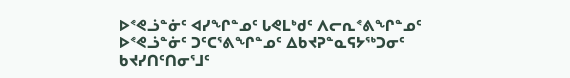ᐅᕝᕙᓘᓐᓃᑦ ᐊᓯᖏᓐᓄᑦ ᒐᕙᒪᒃᑯᑦ ᐱᓕᕆᕝᕕᖏᓐᓄᑦ ᐅᕝᕙᓘᓐᓃᑦ ᑐᑦᑕᕐᕕᖏᓐᓄᑦ ᐃᑲᔪᕈᓐᓇᕋᔭᖅᑐᓂᑦ ᑲᔪᓯᑎᑦᑎᓂᕐᒧᑦ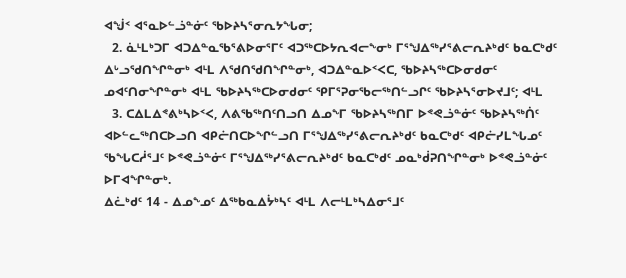ᐊᖒᑉ ᐊᕐᓇᐅᓪᓘᓐᓃᑦ ᖃᐅᔨᓴᕐᓂᕆᔭᖓᓂ;
  2. ᓈᒻᒪᒃᑐᒥ ᐊᑐᐃᓐᓇᖃᕐᕕᐅᓂᕐᒥᑦ ᐊᑐᖅᑕᐅᔭᕆᐊᓕᖕᓂᒃ ᒥᕐᖑᐃᖅᓯᕐᕕᓕᕆᔨᒃᑯᑦ ᑲᓇᑕᒃᑯᑦ ᐃᒡᓗᖁᑎᖏᓐᓂᒃ ᐊᒻᒪ ᐱᖁᑎᖁᑎᖏᓐᓂᒃ, ᐊᑐᐃᓐᓇᐅᑉᐸᑕ, ᖃᐅᔨᓴᖅᑕᐅᓂᑯᓂᑦ ᓄᐊᑦᑎᓂᖏᓐᓂᒃ ᐊᒻᒪ ᖃᐅᔨᓴᖅᑕᐅᓂᑯᓂᑦ ᕿᒥᕐᕈᓂᖃᓕᖅᑎᓪᓗᒋᑦ ᖃᐅᔨᓴᕐᓂᐅᔪᒧᑦ; ᐊᒻᒪ
  3. ᑕᐃᒪᐃᕝᕕᒃᓴᐅᑉᐸ, ᐱᕕᖃᖅᑎᑦᑎᓗᑎ ᐃᓄᖕᒥ ᖃᐅᔨᓴᖅᑎᒥ ᐅᕝᕙᓘᓐᓃᑦ ᖃᐅᔨᓴᖅᑏᑦ ᐊᐅᓪᓚᖅᑎᑕᐅᓗᑎ ᐊᑭᓖᑎᑕᐅᖏᓪᓗᑎ ᒥᕐᖑᐃᖅᓯᕐᕕᓕᕆᔨᒃᑯᑦ ᑲᓇᑕᒃᑯᑦ ᐊᑭᓖᓯᒪᖓᓄᑦ ᖃᖓᑕᓲᕐᒧᑦ ᐅᕝᕙᓘᓐᓃᑦ ᒥᕐᖑᐃᖅᓯᕐᕕᓕᕆᔨᒃᑯᑦ ᑲᓇᑕᒃᑯᑦ ᓄᓇᒃᑰᕈᑎᖏᓐᓂᒃ ᐅᕝᕙᓘᓐᓃᑦ ᐅᒥᐊᖏᓐᓂᒃ.
ᐃᓛᒃᑯᑦ 14 - ᐃᓄᖕᓄᑦ ᐃᖅᑲᓇᐃᔮᒃᓴᑦ ᐊᒻᒪ ᐱᓕᒻᒪᒃᓴᐃᓂᕐᒧᑦ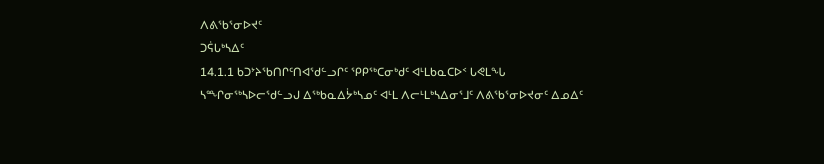ᐱᕕᖃᕐᓂᐅᔪᑦ
ᑐᕌᒐᒃᓴᐃᑦ
14.1.1 ᑲᑐᔾᔨᖃᑎᒋᑦᑎᐊᖁᓪᓗᒋᑦ ᕿᑭᖅᑕᓂᒃᑯᑦ ᐊᒻᒪᑲᓇᑕᐅᑉ ᒐᕙᒪᖓ ᓴᙱᓂᖅᓴᐅᓕᖁᓪᓗᒍ ᐃᖅᑲᓇᐃᔮᒃᓴᓄᑦ ᐊᒻᒪ ᐱᓕᒻᒪᒃᓴᐃᓂᕐᒧᑦ ᐱᕕᖃᕐᓂᐅᔪᓂᑦ ᐃᓄᐃᑦ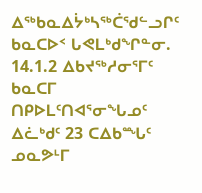ᐃᖅᑲᓇᐃᔮᒃᓴᖅᑖᖁᓪᓗᒋᑦ ᑲᓇᑕᐅᑉ ᒐᕙᒪᒃᑯᖏᓐᓂ.
14.1.2 ᐃᑲᔪᖅᓱᓂᕐᒥᑦ ᑲᓇᑕᒥ ᑎᑭᐅᒪᑦᑎᐊᕐᓂᖓᓄᑦ ᐃᓛᒃᑯᑦ 23 ᑕᐃᑲᙵᑦ ᓄᓇᕗᒻᒥ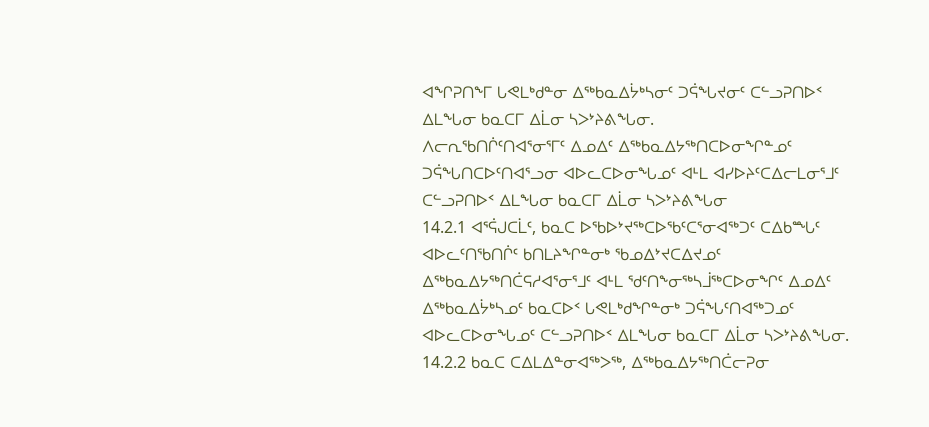ᐊᖏᕈᑎᖕᒥ ᒐᕙᒪᒃᑯᓐᓂ ᐃᖅᑲᓇᐃᔮᒃᓴᓂᑦ ᑐᕌᖓᔪᓂᑦ ᑕᓪᓗᕈᑎᐅᑉ ᐃᒪᖓᓂ ᑲᓇᑕᒥ ᐃᒫᓂ ᓴᐳᔾᔨᕕᖓᓂ.
ᐱᓕᕆᖃᑎᒌᑦᑎᐊᕐᓂᕐᒥᑦ ᐃᓄᐃᑦ ᐃᖅᑲᓇᐃᔭᖅᑎᑕᐅᓂᖏᓐᓄᑦ ᑐᕌᖓᑎᑕᐅᑦᑎᐊᕐᓗᓂ ᐊᐅᓚᑕᐅᓂᖓᓄᑦ ᐊᒻᒪ ᐊᓯᐅᔨᑦᑕᐃᓕᒪᓂᕐᒧᑦ ᑕᓪᓗᕈᑎᐅᑉ ᐃᒪᖓᓂ ᑲᓇᑕᒥ ᐃᒫᓂ ᓴᐳᔾᔨᕕᖓᓂ
14.2.1 ᐊᕐᕌᒍᑕᒫᑦ, ᑲᓇᑕ ᐅᖃᐅᔾᔪᖅᑕᐅᖃᑦᑕᕐᓂᐊᖅᑐᑦ ᑕᐃᑲᙵᑦ ᐊᐅᓚᑦᑎᖃᑎᒌᑦ ᑲᑎᒪᔨᖏᓐᓂᒃ ᖃᓄᐃᔾᔪᑕᐃᔪᓄᑦ ᐃᖅᑲᓇᐃᔭᖅᑎᑖᕋᓱᐊᕐᓂᕐᒧᑦ ᐊᒻᒪ ᖁᑦᑎᖕᓂᖅᓴᒨᖅᑕᐅᓂᖏᑦ ᐃᓄᐃᑦ ᐃᖅᑲᓇᐃᔮᒃᓴᓄᑦ ᑲᓇᑕᐅᑉ ᒐᕙᒪᒃᑯᖏᓐᓂᒃ ᑐᕌᖓᑦᑎᐊᖅᑐᓄᑦ ᐊᐅᓚᑕᐅᓂᖓᓄᑦ ᑕᓪᓗᕈᑎᐅᑉ ᐃᒪᖓᓂ ᑲᓇᑕᒥ ᐃᒫᓂ ᓴᐳᔾᔨᕕᖓᓂ.
14.2.2 ᑲᓇᑕ ᑕᐃᒪᐃᓐᓂᐊᖅᐳᖅ, ᐃᖅᑲᓇᐃᔭᖅᑎᑖᓕᕈᓂ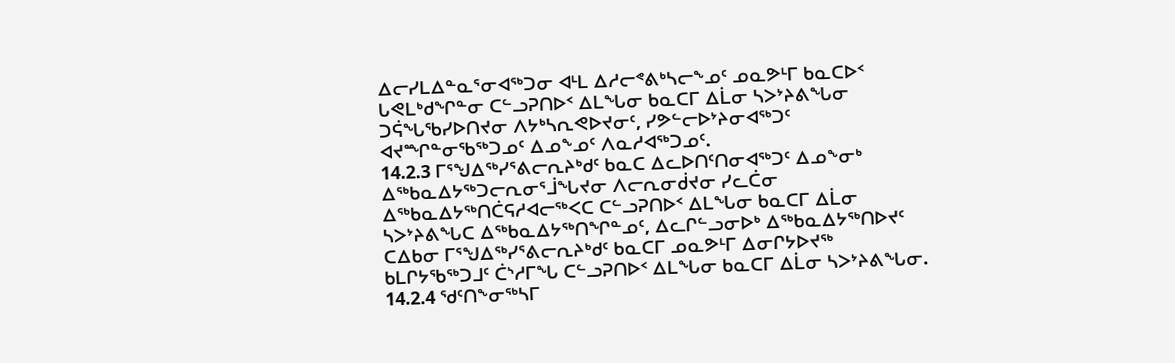ᐃᓕᓯᒪᐃᓐᓇᕐᓂᐊᖅᑐᓂ ᐊᒻᒪ ᐃᓱᓕᕝᕕᒃᓴᓕᖕᓄᑦ ᓄᓇᕗᒻᒥ ᑲᓇᑕᐅᑉ ᒐᕙᒪᒃᑯᖏᓐᓂ ᑕᓪᓗᕈᑎᐅᑉ ᐃᒪᖓᓂ ᑲᓇᑕᒥ ᐃᒫᓂ ᓴᐳᔾᔨᕕᖓᓂ ᑐᕌᖓᖃᓯᐅᑎᔪᓂ ᐱᔭᒃᓴᕆᕙᐅᔪᓂᑦ, ᓯᕗᓪᓕᐅᔾᔨᓂᐊᖅᑐᑦ ᐊᔪᙱᓐᓂᖃᖅᑐᓄᑦ ᐃᓄᖕᓄᑦ ᐱᓇᓱᐊᖅᑐᓄᑦ.
14.2.3 ᒥᕐᖑᐃᖅᓯᕐᕕᓕᕆᔨᒃᑯᑦ ᑲᓇᑕ ᐃᓚᐅᑎᑦᑎᓂᐊᖅᑐᑦ ᐃᓄᖕᓂᒃ ᐃᖅᑲᓇᐃᔭᖅᑐᓕᕆᓂᕐᒨᖓᔪᓂ ᐱᓕᕆᓂᑰᔪᓂ ᓯᓚᑖᓂ ᐃᖅᑲᓇᐃᔭᖅᑎᑖᕋᓱᐊᓕᖅᐸᑕ ᑕᓪᓗᕈᑎᐅᑉ ᐃᒪᖓᓂ ᑲᓇᑕᒥ ᐃᒫᓂ ᓴᐳᔾᔨᕕᖓᑕ ᐃᖅᑲᓇᐃᔭᖅᑎᖏᓐᓄᑦ, ᐃᓚᒋᓪᓗᓂᐅᒃ ᐃᖅᑲᓇᐃᔭᖅᑎᐅᔪᑦ ᑕᐃᑲᓂ ᒥᕐᖑᐃᖅᓯᕐᕕᓕᕆᔨᒃᑯᑦ ᑲᓇᑕᒥ ᓄᓇᕗᒻᒥ ᐃᓂᒋᔭᐅᔪᖅ ᑲᒪᒋᔭᖃᖅᑐᒧᑦ ᑖᔅᓱᒥᖓ ᑕᓪᓗᕈᑎᐅᑉ ᐃᒪᖓᓂ ᑲᓇᑕᒥ ᐃᒫᓂ ᓴᐳᔾᔨᕕᖓᓂ.
14.2.4 ᖁᑦᑎᖕᓂᖅᓴᒥ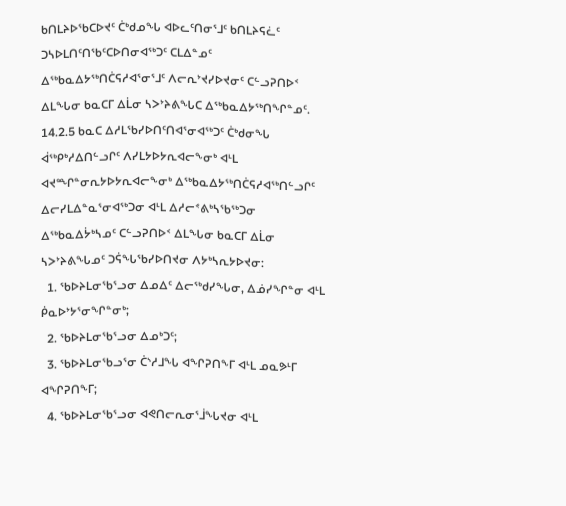ᑲᑎᒪᔨᐅᖃᑕᐅᔪᑦ ᑖᒃᑯᓄᖓ ᐊᐅᓚᑦᑎᓂᕐᒧᑦ ᑲᑎᒪᔨᕋᓛᑦ ᑐᓴᐅᒪᑎᑦᑎᖃᑦᑕᐅᑎᓂᐊᖅᑐᑦ ᑕᒪᐃᓐᓄᑦ ᐃᖅᑲᓇᐃᔭᖅᑎᑖᕋᓱᐊᕐᓂᕐᒧᑦ ᐱᓕᕆᔾᔪᓯᐅᔪᓂᑦ ᑕᓪᓗᕈᑎᐅᑉ ᐃᒪᖓᓂ ᑲᓇᑕᒥ ᐃᒫᓂ ᓴᐳᔾᔨᕕᖓᑕ ᐃᖅᑲᓇᐃᔭᖅᑎᖏᓐᓄᑦ.
14.2.5 ᑲᓇᑕ ᐃᓱᒪᖃᓯᐅᑎᑦᑎᐊᕐᓂᐊᖅᑐᑦ ᑖᒃᑯᓂᖓ ᐋᖅᑭᒃᓱᐃᑎᓪᓗᒋᑦ ᐱᓯᒪᔭᐅᔭᕆᐊᓕᖕᓂᒃ ᐊᒻᒪ ᐊᔪᙱᓐᓂᕆᔭᐅᔭᕆᐊᓕᖕᓂᒃ ᐃᖅᑲᓇᐃᔭᖅᑎᑖᕋᓱᐊᖅᑎᓪᓗᒋᑦ ᐃᓕᓯᒪᐃᓐᓇᕐᓂᐊᖅᑐᓂ ᐊᒻᒪ ᐃᓱᓕᕝᕕᒃᓴᖃᖅᑐᓂ ᐃᖅᑲᓇᐃᔮᒃᓴᓄᑦ ᑕᓪᓗᕈᑎᐅᑉ ᐃᒪᖓᓂ ᑲᓇᑕᒥ ᐃᒫᓂ ᓴᐳᔾᔨᕕᖓᓄᑦ ᑐᕌᖓᖃᓯᐅᑎᔪᓂ ᐱᔭᒃᓴᕆᔭᐅᔪᓂ:
  1. ᖃᐅᔨᒪᓂᖃᕐᓗᓂ ᐃᓄᐃᑦ ᐃᓕᖅᑯᓯᖓᓂ, ᐃᓅᓯᖏᓐᓂ ᐊᒻᒪ ᑮᓇᐅᔾᔭᕐᓂᖏᓐᓂᒃ;
  2. ᖃᐅᔨᒪᓂᖃᕐᓗᓂ ᐃᓄᒃᑐᑦ;
  3. ᖃᐅᔨᒪᓂᖃᓗᕐᓂ ᑖᔅᓱᒧᖓ ᐊᖏᕈᑎᖕᒥ ᐊᒻᒪ ᓄᓇᕗᒻᒥ ᐊᖏᕈᑎᖕᒥ;
  4. ᖃᐅᔨᒪᓂᖃᕐᓗᓂ ᐊᕙᑎᓕᕆᓂᕐᒨᖓᔪᓂ ᐊᒻᒪ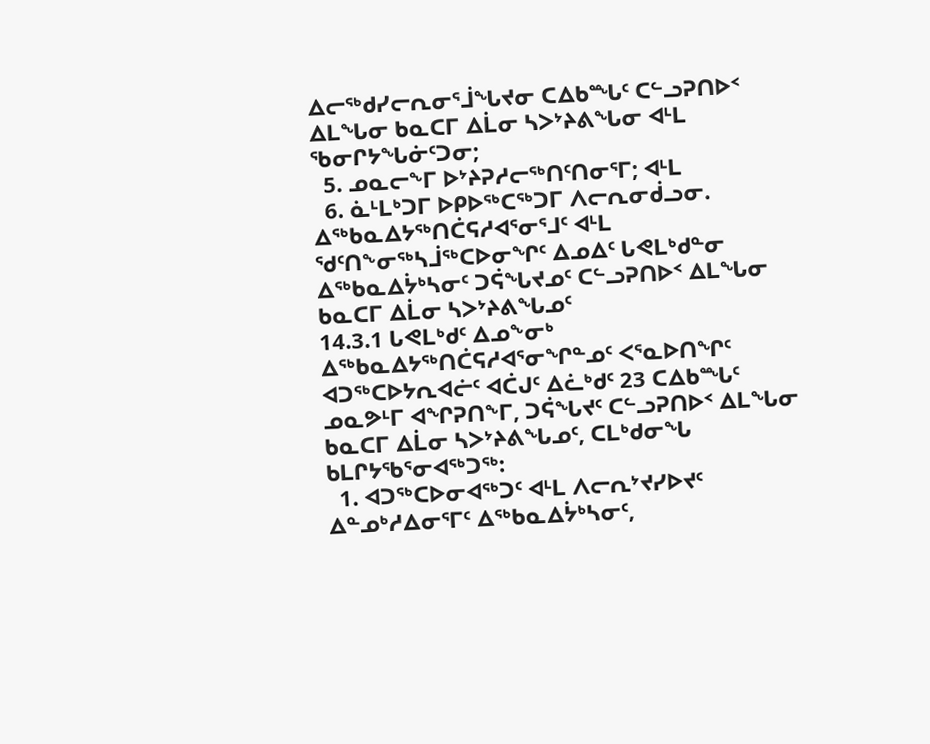ᐃᓕᖅᑯᓯᓕᕆᓂᕐᒨᖓᔪᓂ ᑕᐃᑲᙵᑦ ᑕᓪᓗᕈᑎᐅᑉ ᐃᒪᖓᓂ ᑲᓇᑕᒥ ᐃᒫᓂ ᓴᐳᔾᔨᕕᖓᓂ ᐊᒻᒪ ᖃᓂᒋᔭᖓᓃᑦᑐᓂ;
  5. ᓄᓇᓕᖕᒥ ᐅᔾᔨᕈᓱᓕᖅᑎᑦᑎᓂᕐᒥ; ᐊᒻᒪ
  6. ᓈᒻᒪᒃᑐᒥ ᐅᑭᐅᖅᑕᖅᑐᒥ ᐱᓕᕆᓂᑰᓗᓂ.
ᐃᖅᑲᓇᐃᔭᖅᑎᑖᕋᓱᐊᕐᓂᕐᒧᑦ ᐊᒻᒪ ᖁᑦᑎᖕᓂᖅᓴᒨᖅᑕᐅᓂᖏᑦ ᐃᓄᐃᑦ ᒐᕙᒪᒃᑯᓐᓂ ᐃᖅᑲᓇᐃᔮᒃᓴᓂᑦ ᑐᕌᖓᔪᓄᑦ ᑕᓪᓗᕈᑎᐅᑉ ᐃᒪᖓᓂ ᑲᓇᑕᒥ ᐃᒫᓂ ᓴᐳᔾᔨᕕᖓᓄᑦ
14.3.1 ᒐᕙᒪᒃᑯᑦ ᐃᓄᖕᓂᒃ ᐃᖅᑲᓇᐃᔭᖅᑎᑖᕋᓱᐊᕐᓂᖏᓐᓄᑦ ᐸᕐᓇᐅᑎᖏᑦ ᐊᑐᖅᑕᐅᔭᕆᐊᓖᑦ ᐊᑖᒍᑦ ᐃᓛᒃᑯᑦ 23 ᑕᐃᑲᙵᑦ ᓄᓇᕗᒻᒥ ᐊᖏᕈᑎᖕᒥ, ᑐᕌᖓᔪᑦ ᑕᓪᓗᕈᑎᐅᑉ ᐃᒪᖓᓂ ᑲᓇᑕᒥ ᐃᒫᓂ ᓴᐳᔾᔨᕕᖓᓄᑦ, ᑕᒪᒃᑯᓂᖓ ᑲᒪᒋᔭᖃᕐᓂᐊᖅᑐᖅ:
  1. ᐊᑐᖅᑕᐅᓂᐊᖅᑐᑦ ᐊᒻᒪ ᐱᓕᕆᔾᔪᓯᐅᔪᑦ ᐃᓐᓄᒃᓱᐃᓂᕐᒥᑦ ᐃᖅᑲᓇᐃᔮᒃᓴᓂᑦ,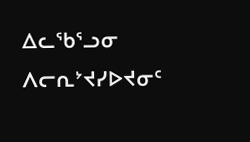ᐃᓚᖃᕐᓗᓂ ᐱᓕᕆᔾᔪᓯᐅᔪᓂᑦ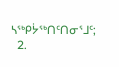ᓴᖅᑭᔮᖅᑎᑦᑎᓂᕐᒧᑦ;
  2.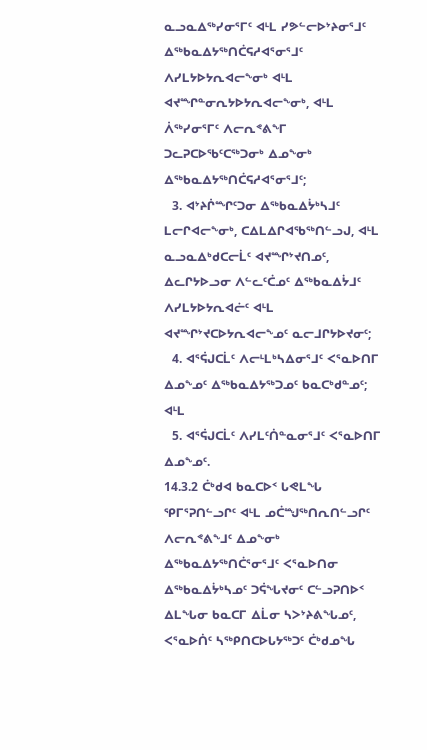ᓇᓗᓇᐃᖅᓯᓂᕐᒥᑦ ᐊᒻᒪ ᓯᕗᓪᓕᐅᔾᔨᓂᕐᒧᑦ ᐃᖅᑲᓇᐃᔭᖅᑎᑖᕋᓱᐊᕐᓂᕐᒧᑦ ᐱᓯᒪᔭᐅᔭᕆᐊᓕᖕᓂᒃ ᐊᒻᒪ ᐊᔪᙱᓐᓂᕆᔭᐅᔭᕆᐊᓕᖕᓂᒃ, ᐊᒻᒪ ᐲᖅᓯᓂᕐᒥᑦ ᐱᓕᕆᕝᕕᖕᒥ ᑐᓚᕈᑕᐅᖃᑦᑕᖅᑐᓂᒃ ᐃᓄᖕᓂᒃ ᐃᖅᑲᓇᐃᔭᖅᑎᑖᕋᓱᐊᕐᓂᕐᒧᑦ;
  3. ᐊᔾᔨᒌᙱᑦᑐᓂ ᐃᖅᑲᓇᐃᔮᒃᓴᒧᑦ ᒪᓕᒋᐊᓕᖕᓂᒃ, ᑕᐃᒪᐃᒋᐊᖃᖅᑎᓪᓗᒍ, ᐊᒻᒪ ᓇᓗᓇᐃᒃᑯᑕᓕᒫᑦ ᐊᔪᙱᔾᔪᑎᓄᑦ, ᐃᓚᒋᔭᐅᓗᓂ ᐱᓪᓚᑦᑖᓄᑦ ᐃᖅᑲᓇᐃᔮᒧᑦ ᐱᓯᒪᔭᐅᔭᕆᐊᓖᑦ ᐊᒻᒪ ᐊᔪᙱᔾᔪᑕᐅᔭᕆᐊᓕᖕᓄᑦ ᓇᓕᒧᒋᔭᐅᔪᓂᑦ;
  4. ᐊᕐᕌᒍᑕᒫᑦ ᐱᓕᒻᒪᒃᓴᐃᓂᕐᒧᑦ ᐸᕐᓇᐅᑎᒥ ᐃᓄᖕᓄᑦ ᐃᖅᑲᓇᐃᔭᖅᑐᓄᑦ ᑲᓇᑕᒃᑯᓐᓄᑦ; ᐊᒻᒪ
  5. ᐊᕐᕌᒍᑕᒫᑦ ᐱᓯᒪᑦᑏᓐᓇᓂᕐᒧᑦ ᐸᕐᓇᐅᑎᒥ ᐃᓄᖕᓄᑦ.
14.3.2 ᑖᒃᑯᐊ ᑲᓇᑕᐅᑉ ᒐᕙᒪᖓ ᕿᒥᕐᕈᑎᓪᓗᒋᑦ ᐊᒻᒪ ᓄᑖᙳᖅᑎᕆᑎᓪᓗᒋᑦ ᐱᓕᕆᕝᕕᖕᒧᑦ ᐃᓄᖕᓂᒃ ᐃᖅᑲᓇᐃᔭᖅᑎᑖᕐᓂᕐᒧᑦ ᐸᕐᓇᐅᑎᓂ ᐃᖅᑲᓇᐃᔮᒃᓴᓄᑦ ᑐᕌᖓᔪᓂᑦ ᑕᓪᓗᕈᑎᐅᑉ ᐃᒪᖓᓂ ᑲᓇᑕᒥ ᐃᒫᓂ ᓴᐳᔾᔨᕕᖓᓄᑦ, ᐸᕐᓇᐅᑏᑦ ᓴᖅᑭᑎᑕᐅᒐᔭᖅᑐᑦ ᑖᒃᑯᓄᖓ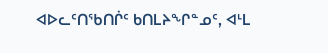ᐊᐅᓚᑦᑎᖃᑎᒌᑦ ᑲᑎᒪᔨᖏᓐᓄᑦ, ᐊᒻᒪ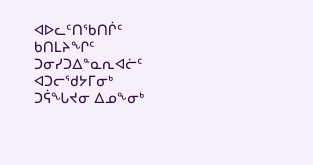ᐊᐅᓚᑦᑎᖃᑎᒌᑦ ᑲᑎᒪᔨᖏᑦ ᑐᓂᓯᑐᐃᓐᓇᕆᐊᓖᑦ ᐊᑐᓕᖁᔭᒥᓂᒃ ᑐᕌᖓᔪᓂ ᐃᓄᖕᓂᒃ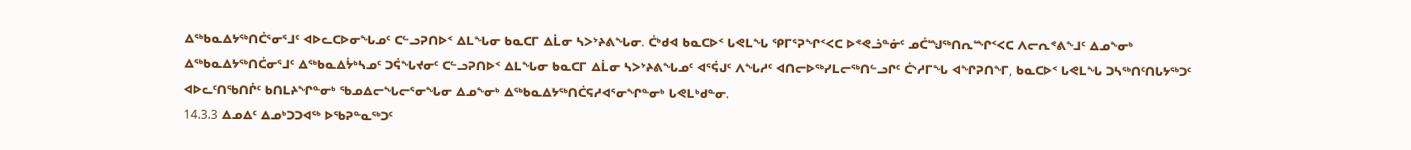ᐃᖅᑲᓇᐃᔭᖅᑎᑖᕐᓂᕐᒧᑦ ᐊᐅᓚᑕᐅᓂᖓᓄᑦ ᑕᓪᓗᕈᑎᐅᑉ ᐃᒪᖓᓂ ᑲᓇᑕᒥ ᐃᒫᓂ ᓴᐳᔾᔨᕕᖓᓂ. ᑖᒃᑯᐊ ᑲᓇᑕᐅᑉ ᒐᕙᒪᖓ ᕿᒥᕐᕈᖏᑉᐸᑕ ᐅᕝᕙᓘᓐᓃᑦ ᓄᑖᙳᖅᑎᕆᙱᑉᐸᑕ ᐱᓕᕆᕝᕕᖕᒧᑦ ᐃᓄᖕᓂᒃ ᐃᖅᑲᓇᐃᔭᖅᑎᑖᓂᕐᒧᑦ ᐃᖅᑲᓇᐃᔮᒃᓴᓄᑦ ᑐᕌᖓᔪᓂᑦ ᑕᓪᓗᕈᑎᐅᑉ ᐃᒪᖓᓂ ᑲᓇᑕᒥ ᐃᒫᓂ ᓴᐳᔾᔨᕕᖓᓄᑦ ᐊᕐᕌᒍᑦ ᐱᖓᓱᑦ ᐊᑎᓕᐅᖅᓯᒪᓕᖅᑎᓪᓗᒋᑦ ᑖᔅᓱᒥᖓ ᐊᖏᕈᑎᖕᒥ, ᑲᓇᑕᐅᑉ ᒐᕙᒪᖓ ᑐᓴᖅᑎᑦᑎᒐᔭᖅᑐᑦ ᐊᐅᓚᑦᑎᖃᑎᒌᑦ ᑲᑎᒪᔨᖏᓐᓂᒃ ᖃᓄᐃᓕᖓᓕᕐᓂᖓᓂ ᐃᓄᖕᓂᒃ ᐃᖅᑲᓇᐃᔭᖅᑎᑖᕋᓱᐊᕐᓂᖏᓐᓂᒃ ᒐᕙᒪᒃᑯᓐᓂ.
14.3.3 ᐃᓄᐃᑦ ᐃᓄᒃᑐᑐᐊᖅ ᐅᖃᕈᓐᓇᖅᑐᑦ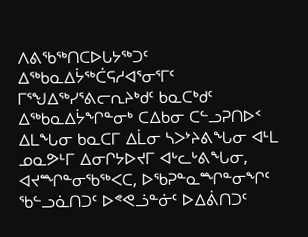ᐱᕕᖃᖅᑎᑕᐅᒐᔭᖅᑐᑦ ᐃᖅᑲᓇᐃᔮᖅᑖᕋᓱᐊᕐᓂᕐᒥᑦ ᒥᕐᖑᐃᖅᓯᕐᕕᓕᕆᔨᒃᑯᑦ ᑲᓇᑕᒃᑯᑦ ᐃᖅᑲᓇᐃᔮᖏᓐᓂᒃ ᑕᐃᑲᓂ ᑕᓪᓗᕈᑎᐅᑉ ᐃᒪᖓᓂ ᑲᓇᑕᒥ ᐃᒫᓂ ᓴᐳᔾᔨᕕᖓᓂ ᐊᒻᒪ ᓄᓇᕗᒻᒥ ᐃᓂᒋᔭᐅᔪᒥ ᐊᒡᓚᒡᕕᖓᓂ, ᐊᔪᙱᓐᓂᖃᖅᐸᑕ, ᐅᖃᕈᓐᓇᙱᓐᓂᖏᑦ ᖃᓪᓗᓈᑎᑐᑦ ᐅᕝᕙᓘᓐᓃᑦ ᐅᐃᕖᑎᑐᑦ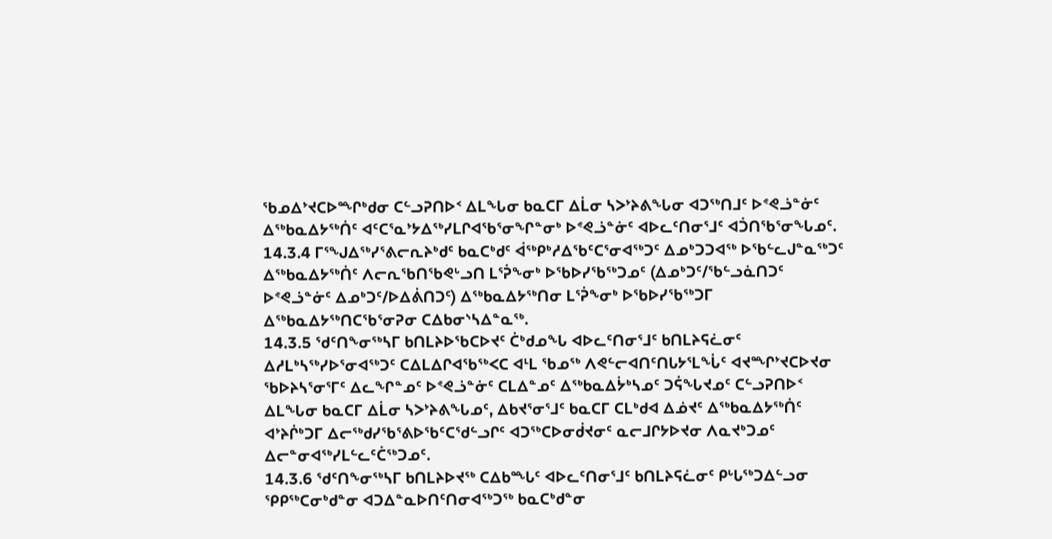ᖃᓄᐃᔾᔪᑕᐅᙱᒃᑯᓂ ᑕᓪᓗᕈᑎᐅᑉ ᐃᒪᖓᓂ ᑲᓇᑕᒥ ᐃᒫᓂ ᓴᐳᔾᔨᕕᖓᓂ ᐊᑐᖅᑎᒧᑦ ᐅᕝᕙᓘᓐᓃᑦ ᐃᖅᑲᓇᐃᔭᖅᑏᑦ ᐊᑦᑕᕐᓇᔾᔭᐃᖅᓯᒪᒋᐊᖃᕐᓂᖏᓐᓂᒃ ᐅᕝᕙᓘᓐᓃᑦ ᐊᐅᓚᑦᑎᓂᕐᒧᑦ ᐊᑑᑎᖃᕐᓂᖓᓄᑦ.
14.3.4 ᒥᕐᖑᐃᖅᓯᕐᕕᓕᕆᔨᒃᑯᑦ ᑲᓇᑕᒃᑯᑦ ᐋᖅᑭᒃᓱᐃᖃᑦᑕᕐᓂᐊᖅᑐᑦ ᐃᓄᒃᑐᑐᐊᖅ ᐅᖃᓪᓚᒍᓐᓇᖅᑐᑦ ᐃᖅᑲᓇᐃᔭᖅᑏᑦ ᐱᓕᕆᖃᑎᖃᕙᒡᓗᑎ ᒪᕐᕉᖕᓂᒃ ᐅᖃᐅᓯᖃᖅᑐᓄᑦ (ᐃᓄᒃᑐᑦ/ᖃᓪᓗᓈᑎᑐᑦ ᐅᕝᕙᓘᓐᓃᑦ ᐃᓄᒃᑐᑦ/ᐅᐃᕖᑎᑐᑦ) ᐃᖅᑲᓇᐃᔭᖅᑎᓂ ᒪᕐᕉᖕᓂᒃ ᐅᖃᐅᓯᖃᖅᑐᒥ ᐃᖅᑲᓇᐃᔭᖅᑎᑕᖃᕐᓂᕈᓂ ᑕᐃᑲᓂᔅᓴᐃᓐᓇᖅ.
14.3.5 ᖁᑦᑎᖕᓂᖅᓴᒥ ᑲᑎᒪᔨᐅᖃᑕᐅᔪᑦ ᑖᒃᑯᓄᖓ ᐊᐅᓚᑦᑎᓂᕐᒧᑦ ᑲᑎᒪᔨᕋᓛᓂᑦ ᐃᓱᒪᒃᓴᖅᓯᐅᕐᓂᐊᖅᑐᑦ ᑕᐃᒪᐃᒋᐊᖃᖅᐸᑕ ᐊᒻᒪ ᖃᓄᖅ ᐱᕙᓪᓕᐊᑎᑦᑎᒐᔭᕐᒪᖔᑦ ᐊᔪᙱᔾᔪᑕᐅᔪᓂ ᖃᐅᔨᓴᕐᓂᕐᒥᑦ ᐃᓚᖏᓐᓄᑦ ᐅᕝᕙᓘᓐᓃᑦ ᑕᒪᐃᓐᓄᑦ ᐃᖅᑲᓇᐃᔮᒃᓴᓄᑦ ᑐᕌᖓᔪᓄᑦ ᑕᓪᓗᕈᑎᐅᑉ ᐃᒪᖓᓂ ᑲᓇᑕᒥ ᐃᒫᓂ ᓴᐳᔾᔨᕕᖓᓄᑦ, ᐃᑲᔪᕐᓂᕐᒧᑦ ᑲᓇᑕᒥ ᑕᒪᒃᑯᐊ ᐃᓅᔪᑦ ᐃᖅᑲᓇᐃᔭᖅᑏᑦ ᐊᔾᔨᒌᒃᑐᒥ ᐃᓕᖅᑯᓯᖃᕐᕕᐅᖃᑦᑕᖁᓪᓗᒋᑦ ᐊᑐᖅᑕᐅᓂᑰᔪᓂᑦ ᓇᓕᒧᒋᔭᐅᔪᓂ ᐱᓇᔪᒃᑐᓄᑦ ᐃᓕᓐᓂᐊᖅᓯᒪᓪᓚᑦᑖᖅᑐᓄᑦ.
14.3.6 ᖁᑦᑎᖕᓂᖅᓴᒥ ᑲᑎᒪᔨᐅᔪᖅ ᑕᐃᑲᙵᑦ ᐊᐅᓚᑦᑎᓂᕐᒧᑦ ᑲᑎᒪᔨᕋᓛᓂᑦ ᑭᒡᒐᖅᑐᐃᓪᓗᓂ ᕿᑭᖅᑕᓂᒃᑯᓐᓂ ᐊᑐᐃᓐᓇᐅᑎᑦᑎᓂᐊᖅᑐᖅ ᑲᓇᑕᒃᑯᓐᓂ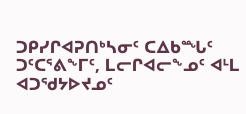ᑐᑭᓯᒋᐊᕈᑎᒃᓴᓂᑦ ᑕᐃᑲᙵᑦ ᑐᑦᑕᕐᕕᖕᒥᑦ, ᒪᓕᒋᐊᓕᖕᓄᑦ ᐊᒻᒪ ᐊᑐᖁᔭᐅᔪᓄᑦ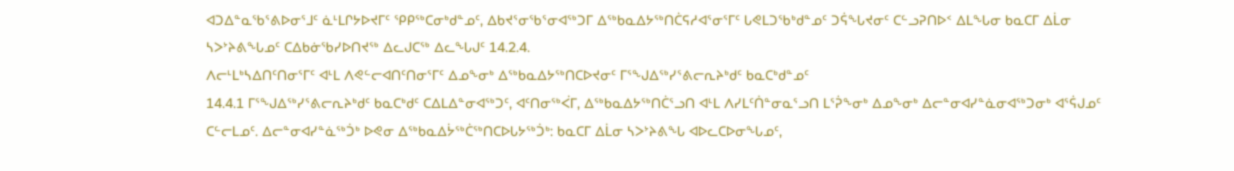ᐊᑐᐃᓐᓇᖃᕐᕕᐅᓂᕐᒧᑦ ᓈᒻᒪᒋᔭᐅᔪᒥᑦ ᕿᑭᖅᑕᓂᒃᑯᓐᓄᑦ, ᐃᑲᔪᕐᓂᖃᕐᓂᐊᖅᑐᒥ ᐃᖅᑲᓇᐃᔭᖅᑎᑖᕋᓱᐊᕐᓂᕐᒥᑦ ᒐᕙᒪᑐᖃᒃᑯᓐᓄᑦ ᑐᕌᖓᔪᓂᑦ ᑕᓪᓗᕈᑎᐅᑉ ᐃᒪᖓᓂ ᑲᓇᑕᒥ ᐃᒫᓂ ᓴᐳᔾᔨᕕᖓᓄᑦ ᑕᐃᑲᓃᖃᓯᐅᑎᔪᖅ ᐃᓚᒍᑕᖅ ᐃᓚᖓᒍᑦ 14.2.4.
ᐱᓕᒻᒪᒃᓴᐃᑎᑦᑎᓂᕐᒥᑦ ᐊᒻᒪ ᐱᕙᓪᓕᐊᑎᑦᑎᓂᕐᒥᑦ ᐃᓄᖕᓂᒃ ᐃᖅᑲᓇᐃᔭᖅᑎᑕᐅᔪᓂᑦ ᒥᕐᖑᐃᖅᓯᕐᕕᓕᕆᔨᒃᑯᑦ ᑲᓇᑕᒃᑯᓐᓄᑦ
14.4.1 ᒥᕐᖑᐃᖅᓯᕐᕕᓕᕆᔨᒃᑯᑦ ᑲᓇᑕᒃᑯᑦ ᑕᐃᒪᐃᓐᓂᐊᖅᑐᑦ, ᐊᑦᑎᓂᖅᐹᒥ, ᐃᖅᑲᓇᐃᔭᖅᑎᑖᕐᓗᑎ ᐊᒻᒪ ᐱᓯᒪᑦᑏᓐᓂᓇᕐᓗᑎ ᒪᕐᕉᖕᓂᒃ ᐃᓄᖕᓂᒃ ᐃᓕᓐᓂᐊᓯᓐᓈᓂᐊᖅᑐᓂᒃ ᐊᕐᕌᒍᓄᑦ ᑕᓪᓕᒪᓄᑦ. ᐃᓕᓐᓂᐊᓯᓐᓈᖅᑑᒃ ᐅᕙᓂ ᐃᖅᑲᓇᐃᔮᖅᑖᖅᑎᑕᐅᒐᔭᖅᑑᒃ: ᑲᓇᑕᒥ ᐃᒫᓂ ᓴᐳᔾᔨᕕᖓ ᐊᐅᓚᑕᐅᓂᖓᓄᑦ,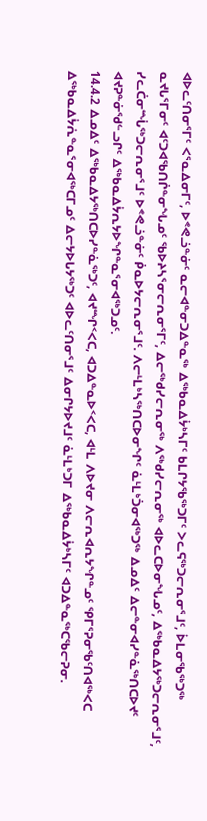ᐊᐅᓚᑦᑎᓂᕐᒥᑦ ᐸᕐᓇᐃᓂᒥᑦ, ᐅᕝᕙᓘᓐᓃᑦ ᓇᓕᐊᓐᓂᑐᐃᓐᓇᖅ ᐃᖅᑲᓇᐃᔮᒃᓴᒥᑦ ᑲᒪᒋᔭᖃᖅᑐᒥᑦ ᐳᓚᕋᖅᑐᓕᕆᓂᕐᒧᑦ, ᐆᒪᓂᖃᖅᑐᖅ ᓇᔪᒐᕐᒥᓂᑦ ᐊᑦᑐᐊᖃᑎᒌᓐᓂᖓᓄᑦ ᖃᐅᔨᓴᕐᓂᓕᕆᓂᕐᒥᑦ, ᐃᓕᖅᑯᓯᓕᕆᓂᖅ ᐱᖅᑯᓯᓕᕆᓂᖅ ᐊᐅᓚᑕᐅᓂᖓᓄᑦ, ᐃᖅᑲᓇᐃᔭᖅᑐᓕᕆᓂᕐᒧᑦ, ᓯᓚᑖᓂᙶᖅᑐᓕᕆᓂᕐᒧᑦ ᐅᕝᕙᓘᓐᓃᑦ ᑮᓇᐅᔭᓕᕆᓂᕐᒧᑦ. ᐱᓕᒻᒪᒃᓴᖅᑎᑕᐅᓂᖏᑦ ᓈᒻᒪᒃᑑᓂᐊᖅᑐᖅ ᐃᓄᐃᑦ ᐃᓕᓐᓂᐊᓯᓐᓈᖅᑎᑕᐅᔪᑦ ᐊᔪᕈᓐᓃᖁᓪᓗᒋᑦ ᐃᖅᑲᓇᐃᔮᕆᔭᐅᖏᓐᓇᕐᓂᐊᖅᑐᓄᑦ.
14.4.2 ᐃᓄᐃᑦ ᐃᖅᑲᓇᐃᔭᖅᑎᑕᐅᓯᓐᓈᖅᑐᑦ, ᐊᔪᙱᑉᐸᑕ, ᐊᑐᐃᓐᓇᐅᑉᐸᑕ, ᐊᒻᒪ ᐱᐅᔪᓂ ᐱᓕᕆᐊᕆᔭᖏᓐᓄᑦ ᕿᒥᕐᕈᓂᖃᑦᑎᐊᖅᐸᑕ ᐃᖅᑲᓇᐃᔮᕇᓐᓇᕐᓂᐊᖅᑕᒥᓄᑦ ᐃᓕᔭᐅᒐᔭᖅᑐᑦ ᐊᐅᓚᑦᑎᓂᕐᒧᑦ ᐃᓂᒋᔭᐅᔪᒧᑦ ᓈᒻᒪᒃᑐᒥ ᐃᖅᑲᓇᐃᔮᒃᓴᒥᑦ ᐊᑐᐃᓐᓇᖅᑕᖃᓕᕈᓂ.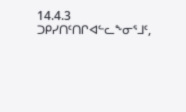14.4.3 ᑐᑭᓯᑎᑦᑎᒋᐊᓪᓚᖕᓂᕐᒧᑦ,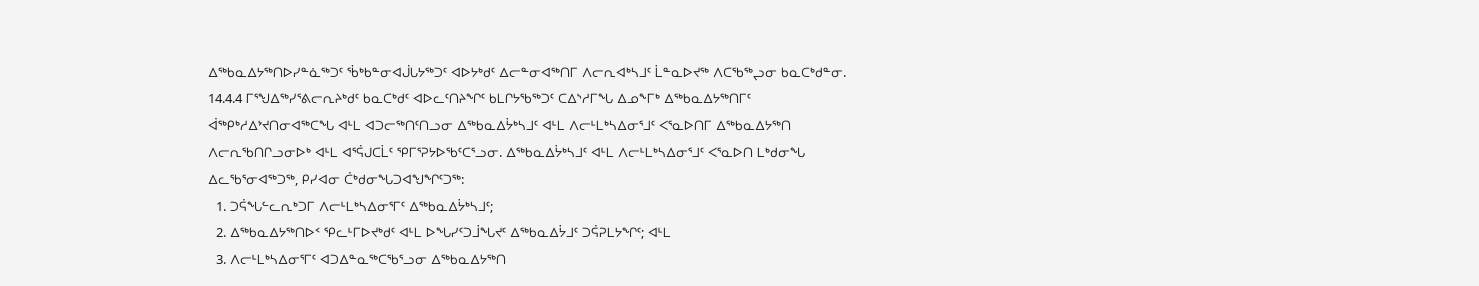ᐃᖅᑲᓇᐃᔭᖅᑎᐅᓯᓐᓈᖅᑐᑦ ᖄᒃᑲᓐᓂᐊᒎᒐᔭᖅᑐᑦ ᐊᐅᔭᒃᑯᑦ ᐃᓕᓐᓂᐊᖅᑎᒥ ᐱᓕᕆᐊᒃᓴᒧᑦ ᒫᓐᓇᐅᔪᖅ ᐱᑕᖃᖅᖢᓂ ᑲᓇᑕᒃᑯᓐᓂ.
14.4.4 ᒥᕐᖑᐃᖅᓯᕐᕕᓕᕆᔨᒃᑯᑦ ᑲᓇᑕᒃᑯᑦ ᐊᐅᓚᑦᑎᔨᖏᑦ ᑲᒪᒋᔭᖃᖅᑐᑦ ᑕᐃᔅᓱᒥᖓ ᐃᓄᖕᒥᒃ ᐃᖅᑲᓇᐃᔭᖅᑎᒥᑦ ᐋᖅᑭᒃᓱᐃᔾᔪᑎᓂᐊᖅᑕᖓ ᐊᒻᒪ ᐊᑐᓕᖅᑎᑦᑎᓗᓂ ᐃᖅᑲᓇᐃᔮᒃᓴᒧᑦ ᐊᒻᒪ ᐱᓕᒻᒪᒃᓴᐃᓂᕐᒧᑦ ᐸᕐᓇᐅᑎᒥ ᐃᖅᑲᓇᐃᔭᖅᑎ ᐱᓕᕆᖃᑎᒋᓗᓂᐅᒃ ᐊᒻᒪ ᐊᕐᕌᒍᑕᒫᑦ ᕿᒥᕐᕈᔭᐅᖃᑦᑕᕐᓗᓂ. ᐃᖅᑲᓇᐃᔮᒃᓴᒧᑦ ᐊᒻᒪ ᐱᓕᒻᒪᒃᓴᐃᓂᕐᒧᑦ ᐸᕐᓇᐅᑎ ᒪᒃᑯᓂᖓ ᐃᓚᖃᕐᓂᐊᖅᑐᖅ, ᑭᓯᐊᓂ ᑖᒃᑯᓂᖓᑐᐊᖑᖏᑦᑐᖅ:
  1. ᑐᕌᖓᓪᓚᕆᒃᑐᒥ ᐱᓕᒻᒪᒃᓴᐃᓂᕐᒥᑦ ᐃᖅᑲᓇᐃᔮᒃᓴᒧᑦ;
  2. ᐃᖅᑲᓇᐃᔭᖅᑎᐅᑉ ᕿᓚᒻᒥᐅᔪᒃᑯᑦ ᐊᒻᒪ ᐅᖓᓯᑦᑐᒨᖓᔪᑦ ᐃᖅᑲᓇᐃᔮᒧᑦ ᑐᕌᕈᒪᔭᖏᑦ; ᐊᒻᒪ
  3. ᐱᓕᒻᒪᒃᓴᐃᓂᕐᒥᑦ ᐊᑐᐃᓐᓇᖅᑕᖃᕐᓗᓂ ᐃᖅᑲᓇᐃᔭᖅᑎ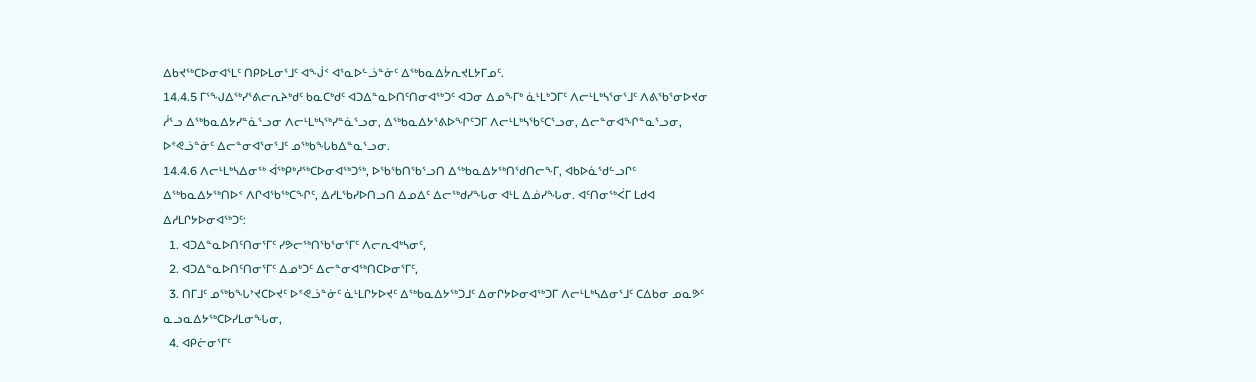ᐃᑲᔪᖅᑕᐅᓂᐊᕐᒪᑦ ᑎᑭᐅᒪᓂᕐᒧᑦ ᐊᖒᑉ ᐊᕐᓇᐅᓪᓘᓐᓃᑦ ᐃᖅᑲᓇᐃᔮᕆᔪᒪᔭᒥᓄᑦ.
14.4.5 ᒥᕐᖑᐃᖅᓯᕐᕕᓕᕆᔨᒃᑯᑦ ᑲᓇᑕᒃᑯᑦ ᐊᑐᐃᓐᓇᐅᑎᑦᑎᓂᐊᖅᑐᑦ ᐊᑐᓂ ᐃᓄᖕᒥᒃ ᓈᒻᒪᒃᑐᒥᑦ ᐱᓕᒻᒪᒃᓴᕐᓂᕐᒧᑦ ᐱᕕᖃᕐᓂᐅᔪᓂ ᓲᕐᓗ ᐃᖅᑲᓇᐃᔭᓯᓐᓈᕐᓗᓂ ᐱᓕᒻᒪᒃᓴᖅᓯᓐᓈᕐᓗᓂ, ᐃᖅᑲᓇᐃᔭᕐᕕᐅᖏᑦᑐᒥ ᐱᓕᒻᒪᒃᓴᖃᑦᑕᕐᓗᓂ, ᐃᓕᓐᓂᐊᖏᓐᓇᕐᓗᓂ, ᐅᕝᕙᓘᓐᓃᑦ ᐃᓕᓐᓂᐊᕐᓂᕐᒧᑦ ᓄᖅᑲᖓᑲᐃᓐᓇᕐᓗᓂ.
14.4.6 ᐱᓕᒻᒪᒃᓴᐃᓂᖅ ᐋᖅᑭᒃᓱᖅᑕᐅᓂᐊᖅᑐᖅ, ᐅᖃᖃᑎᖃᕐᓗᑎ ᐃᖅᑲᓇᐃᔭᖅᑎᖁᑎᓕᖕᒥ, ᐊᑲᐅᓈᖁᓪᓗᒋᑦ ᐃᖅᑲᓇᐃᔭᖅᑎᐅᑉ ᐱᒋᐊᖃᖅᑕᖏᑦ, ᐃᓱᒪᖃᓯᐅᑎᓗᑎ ᐃᓄᐃᑦ ᐃᓕᖅᑯᓯᖓᓂ ᐊᒻᒪ ᐃᓅᓯᖓᓂ. ᐊᑦᑎᓂᖅᐹᒥ ᒪᑯᐊ ᐃᓱᒪᒋᔭᐅᓂᐊᖅᑐᑦ:
  1. ᐊᑐᐃᓐᓇᐅᑎᑦᑎᓂᕐᒥᑦ ᓯᕗᓕᖅᑎᖃᕐᓂᕐᒥᑦ ᐱᓕᕆᐊᒃᓴᓂᑦ,
  2. ᐊᑐᐃᓐᓇᐅᑎᑦᑎᓂᕐᒥᑦ ᐃᓄᒃᑐᑦ ᐃᓕᓐᓂᐊᖅᑎᑕᐅᓂᕐᒥᑦ,
  3. ᑎᒥᒧᑦ ᓄᖅᑲᖓᔾᔪᑕᐅᔪᑦ ᐅᕝᕙᓘᓐᓃᑦ ᓈᒻᒪᒋᔭᐅᔪᑦ ᐃᖅᑲᓇᐃᔭᖅᑐᒧᑦ ᐃᓂᒋᔭᐅᓂᐊᖅᑐᒥ ᐱᓕᒻᒪᒃᓴᐃᓂᕐᒧᑦ ᑕᐃᑲᓂ ᓄᓇᕗᑦ ᓇᓗᓇᐃᔭᖅᑕᐅᓯᒪᓂᖓᓂ,
  4. ᐊᑭᓖᓂᕐᒥᑦ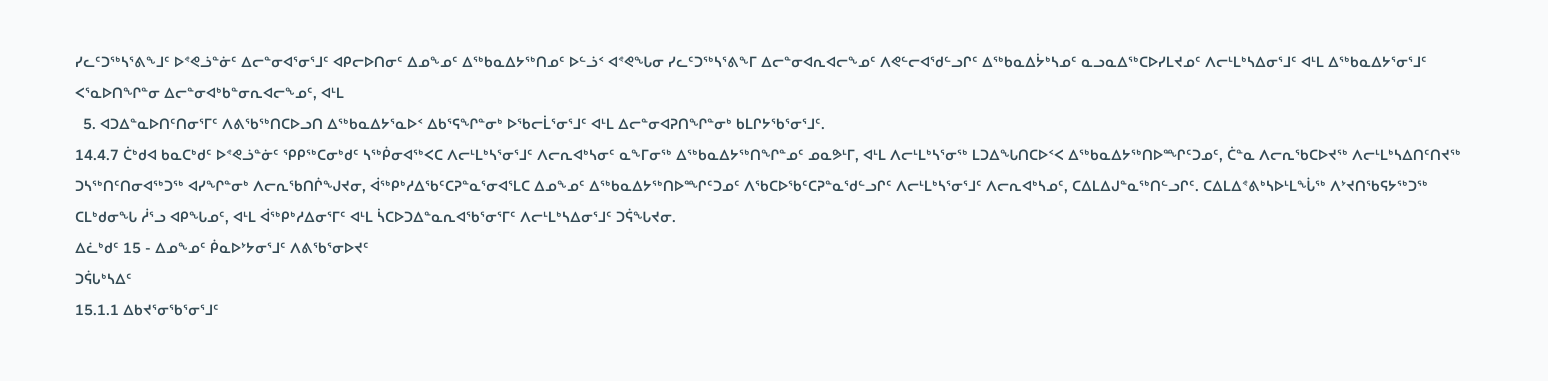ᓯᓚᑦᑐᖅᓴᕐᕕᖕᒧᑦ ᐅᕝᕙᓘᓐᓃᑦ ᐃᓕᓐᓂᐊᕐᓂᕐᒧᑦ ᐊᑭᓕᐅᑎᓂᑦ ᐃᓄᖕᓄᑦ ᐃᖅᑲᓇᐃᔭᖅᑎᓄᑦ ᐅᓪᓘᑉ ᐊᕝᕙᖓᓂ ᓯᓚᑦᑐᖅᓴᕐᕕᖕᒥ ᐃᓕᓐᓂᐊᕆᐊᓕᖕᓄᑦ ᐱᕙᓪᓕᐊᖁᓪᓗᒋᑦ ᐃᖅᑲᓇᐃᔮᒃᓴᓄᑦ ᓇᓗᓇᐃᖅᑕᐅᓯᒪᔪᓄᑦ ᐱᓕᒻᒪᒃᓴᐃᓂᕐᒧᑦ ᐊᒻᒪ ᐃᖅᑲᓇᐃᔭᕐᓂᕐᒧᑦ ᐸᕐᓇᐅᑎᖏᓐᓂ ᐃᓕᓐᓂᐊᒃᑲᓐᓂᕆᐊᓕᖕᓄᑦ, ᐊᒻᒪ
  5. ᐊᑐᐃᓐᓇᐅᑎᑦᑎᓂᕐᒥᑦ ᐱᕕᖃᖅᑎᑕᐅᓗᑎ ᐃᖅᑲᓇᐃᔭᕐᓇᐅᑉ ᐃᑲᕐᕋᖏᓐᓂᒃ ᐅᖃᓕᒫᕐᓂᕐᒧᑦ ᐊᒻᒪ ᐃᓕᓐᓂᐊᕈᑎᖏᓐᓂᒃ ᑲᒪᒋᔭᖃᕐᓂᕐᒧᑦ.
14.4.7 ᑖᒃᑯᐊ ᑲᓇᑕᒃᑯᑦ ᐅᕝᕙᓘᓐᓃᑦ ᕿᑭᖅᑕᓂᒃᑯᑦ ᓴᖅᑮᓂᐊᖅᐸᑕ ᐱᓕᒻᒪᒃᓴᕐᓂᕐᒧᑦ ᐱᓕᕆᐊᒃᓴᓂᑦ ᓇᖕᒥᓂᖅ ᐃᖅᑲᓇᐃᔭᖅᑎᖏᓐᓄᑦ ᓄᓇᕗᒻᒥ, ᐊᒻᒪ ᐱᓕᒻᒪᒃᓴᕐᓂᖅ ᒪᑐᐃᖓᑎᑕᐅᑉᐸ ᐃᖅᑲᓇᐃᔭᖅᑎᐅᙱᑦᑐᓄᑦ, ᑖᓐᓇ ᐱᓕᕆᖃᑕᐅᔪᖅ ᐱᓕᒻᒪᒃᓴᐃᑎᑦᑎᔪᖅ ᑐᓴᖅᑎᑦᑎᓂᐊᖅᑐᖅ ᐊᓯᖏᓐᓂᒃ ᐱᓕᕆᖃᑎᒌᖑᔪᓂ, ᐋᖅᑭᒃᓱᐃᖃᑦᑕᕈᓐᓇᕐᓂᐊᕐᒪᑕ ᐃᓄᖕᓄᑦ ᐃᖅᑲᓇᐃᔭᖅᑎᐅᙱᑦᑐᓄᑦ ᐱᖃᑕᐅᖃᑦᑕᕈᓐᓇᖁᓪᓗᒋᑦ ᐱᓕᒻᒪᒃᓴᕐᓂᕐᒧᑦ ᐱᓕᕆᐊᒃᓴᓄᑦ, ᑕᐃᒪᐃᒍᓐᓇᖅᑎᓪᓗᒋᑦ. ᑕᐃᒪᐃᕝᕕᒃᓴᐅᒻᒪᖔᖅ ᐱᔾᔪᑎᖃᕋᔭᖅᑐᖅ ᑕᒪᒃᑯᓂᖓ ᓲᕐᓗ ᐊᑭᖓᓄᑦ, ᐊᒻᒪ ᐋᖅᑭᒃᓱᐃᓂᕐᒥᑦ ᐊᒻᒪ ᓵᑕᐅᑐᐃᓐᓇᕆᐊᖃᕐᓂᕐᒥᑦ ᐱᓕᒻᒪᒃᓴᐃᓂᕐᒧᑦ ᑐᕌᖓᔪᓂ.
ᐃᓛᒃᑯᑦ 15 - ᐃᓄᖕᓄᑦ ᑮᓇᐅᔾᔭᓂᕐᒧᑦ ᐱᕕᖃᕐᓂᐅᔪᑦ
ᑐᕌᒐᒃᓴᐃᑦ
15.1.1 ᐃᑲᔪᕐᓂᖃᕐᓂᕐᒧᑦ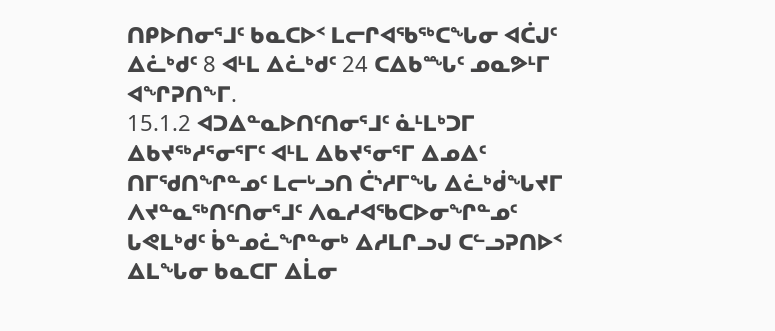ᑎᑭᐅᑎᓂᕐᒧᑦ ᑲᓇᑕᐅᑉ ᒪᓕᒋᐊᖃᖅᑕᖓᓂ ᐊᑖᒍᑦ ᐃᓛᒃᑯᑦ 8 ᐊᒻᒪ ᐃᓛᒃᑯᑦ 24 ᑕᐃᑲᙵᑦ ᓄᓇᕗᒻᒥ ᐊᖏᕈᑎᖕᒥ.
15.1.2 ᐊᑐᐃᓐᓇᐅᑎᑦᑎᓂᕐᒧᑦ ᓈᒻᒪᒃᑐᒥ ᐃᑲᔪᖅᓱᕐᓂᕐᒥᑦ ᐊᒻᒪ ᐃᑲᔪᕐᓂᕐᒥ ᐃᓄᐃᑦ ᑎᒥᖁᑎᖏᓐᓄᑦ ᒪᓕᒡᓗᑎ ᑖᔅᓱᒥᖓ ᐃᓛᒃᑰᖓᔪᒥ ᐱᔪᓐᓇᖅᑎᑦᑎᓂᕐᒧᑦ ᐱᓇᓱᐊᖃᑕᐅᓂᖏᓐᓄᑦ ᒐᕙᒪᒃᑯᑦ ᑳᓐᓄᓛᖏᓐᓂᒃ ᐃᓱᒪᒋᓗᒍ ᑕᓪᓗᕈᑎᐅᑉ ᐃᒪᖓᓂ ᑲᓇᑕᒥ ᐃᒫᓂ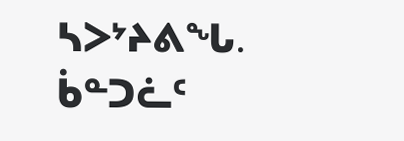ᓴᐳᔾᔨᕕᖓ.
ᑳᓐᑐᓛᑦ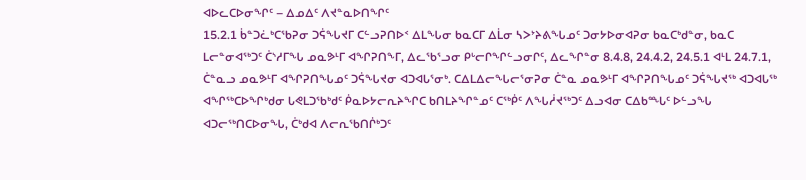ᐊᐅᓚᑕᐅᓂᖏᑦ – ᐃᓄᐃᑦ ᐱᔪᓐᓇᐅᑎᖏᑦ
15.2.1 ᑳᓐᑐᓛᒃᑕᖃᕈᓂ ᑐᕌᖓᔪᒥ ᑕᓪᓗᕈᑎᐅᑉ ᐃᒪᖓᓂ ᑲᓇᑕᒥ ᐃᒫᓂ ᓴᐳᔾᔨᕕᖓᓄᑦ ᑐᓂᔭᐅᓂᐊᕈᓂ ᑲᓇᑕᒃᑯᓐᓂ, ᑲᓇᑕ ᒪᓕᓐᓂᐊᖅᑐᑦ ᑖᔅᓱᒥᖓ ᓄᓇᕗᒻᒥ ᐊᖏᕈᑎᖕᒥ, ᐃᓚᖃᕐᓗᓂ ᑭᒡᓕᒋᖏᓪᓗᓂᒋᑦ, ᐃᓚᖏᓐᓂ 8.4.8, 24.4.2, 24.5.1 ᐊᒻᒪ 24.7.1, ᑖᓐᓇᓗ ᓄᓇᕗᒻᒥ ᐊᖏᕈᑎᖓᓄᑦ ᑐᕌᖓᔪᓂ ᐊᑐᐊᒐᕐᓂᒃ. ᑕᐃᒪᐃᓕᖓᓕᕐᓂᕈᓂ ᑖᓐᓇ ᓄᓇᕗᒻᒥ ᐊᖏᕈᑎᖓᓄᑦ ᑐᕌᖓᔪᖅ ᐊᑐᐊᒐᖅ ᐊᖏᖅᑕᐅᖏᒃᑯᓂ ᒐᕙᒪᑐᖃᒃᑯᑦ ᑮᓇᐅᔭᓕᕆᔨᖏᑕ ᑲᑎᒪᔨᖏᓐᓄᑦ ᑕᖅᑮᑦ ᐱᖓᓲᔪᖅᑐᑦ ᐃᓗᐊᓂ ᑕᐃᑲᙵᑦ ᐅᓪᓗᖓ ᐊᑐᓕᖅᑎᑕᐅᓂᖓ, ᑖᒃᑯᐊ ᐱᓕᕆᖃᑎᒌᒃᑐᑦ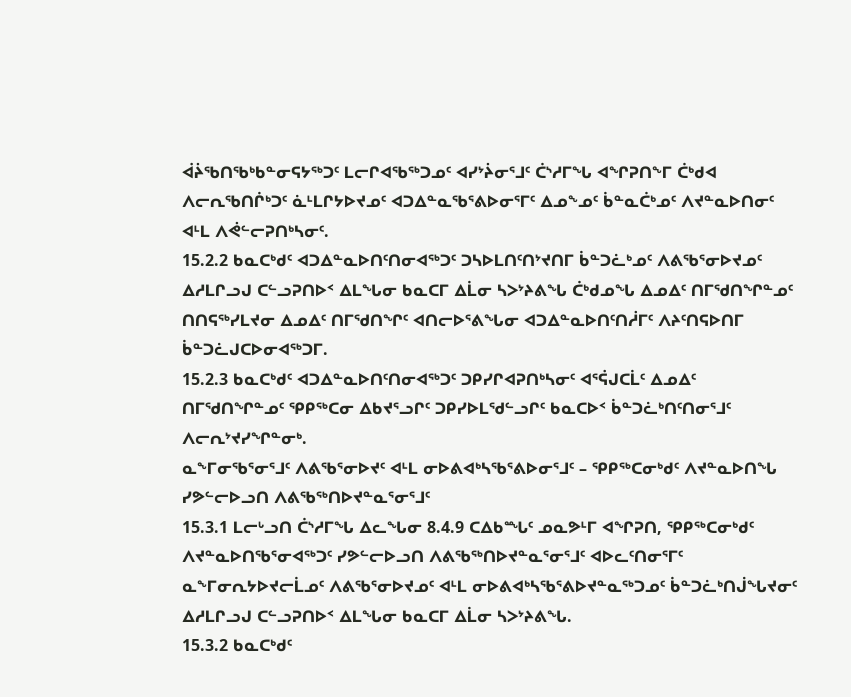ᐋᔩᖃᑎᖃᒃᑲᓐᓂᕋᔭᖅᑐᑦ ᒪᓕᒋᐊᖃᖅᑐᓄᑦ ᐊᓯᔾᔩᓂᕐᒧᑦ ᑖᔅᓱᒥᖓ ᐊᖏᕈᑎᖕᒥ ᑖᒃᑯᐊ ᐱᓕᕆᖃᑎᒌᒃᑐᑦ ᓈᒻᒪᒋᔭᐅᔪᓄᑦ ᐊᑐᐃᓐᓇᖃᕐᕕᐅᓂᕐᒥᑦ ᐃᓄᖕᓄᑦ ᑳᓐᓇᑖᒃᓄᑦ ᐱᔪᓐᓇᐅᑎᓂᑦ ᐊᒻᒪ ᐱᕚᓪᓕᕈᑎᒃᓴᓂᑦ.
15.2.2 ᑲᓇᑕᒃᑯᑦ ᐊᑐᐃᓐᓇᐅᑎᑦᑎᓂᐊᖅᑐᑦ ᑐᓴᐅᒪᑎᑦᑎᔾᔪᑎᒥ ᑳᓐᑐᓛᒃᓄᑦ ᐱᕕᖃᕐᓂᐅᔪᓄᑦ ᐃᓱᒪᒋᓗᒍ ᑕᓪᓗᕈᑎᐅᑉ ᐃᒪᖓᓂ ᑲᓇᑕᒥ ᐃᒫᓂ ᓴᐳᔾᔨᕕᖓ ᑖᒃᑯᓄᖓ ᐃᓄᐃᑦ ᑎᒥᖁᑎᖏᓐᓄᑦ ᑎᑎᕋᖅᓯᒪᔪᓂ ᐃᓄᐃᑦ ᑎᒥᖁᑎᖏᑦ ᐊᑎᓕᐅᕐᕕᖓᓂ ᐊᑐᐃᓐᓇᐅᑎᑦᑎᓲᒥᑦ ᐱᔨᑦᑎᕋᐅᑎᒥ ᑳᓐᑐᓛᒍᑕᐅᓂᐊᖅᑐᒥ.
15.2.3 ᑲᓇᑕᒃᑯᑦ ᐊᑐᐃᓐᓇᐅᑎᑦᑎᓂᐊᖅᑐᑦ ᑐᑭᓯᒋᐊᕈᑎᒃᓴᓂᑦ ᐊᕐᕌᒍᑕᒫᑦ ᐃᓄᐃᑦ ᑎᒥᖁᑎᖏᓐᓄᑦ ᕿᑭᖅᑕᓂ ᐃᑲᔪᕐᓗᒋᑦ ᑐᑭᓯᐅᒪᖁᓪᓗᒋᑦ ᑲᓇᑕᐅᑉ ᑳᓐᑐᓛᒃᑎᑦᑎᓂᕐᒧᑦ ᐱᓕᕆᔾᔪᓯᖏᓐᓂᒃ.
ᓇᖕᒥᓂᖃᕐᓂᕐᒧᑦ ᐱᕕᖃᕐᓂᐅᔪᑦ ᐊᒻᒪ ᓂᐅᕕᐊᒃᓴᖃᕐᕕᐅᓂᕐᒧᑦ – ᕿᑭᖅᑕᓂᒃᑯᑦ ᐱᔪᓐᓇᐅᑎᖓ ᓯᕗᓪᓕᐅᓗᑎ ᐱᕕᖃᖅᑎᐅᔪᓐᓇᕐᓂᕐᒧᑦ
15.3.1 ᒪᓕᒡᓗᑎ ᑖᔅᓱᒥᖓ ᐃᓚᖓᓂ 8.4.9 ᑕᐃᑲᙵᑦ ᓄᓇᕗᒻᒥ ᐊᖏᕈᑎ, ᕿᑭᖅᑕᓂᒃᑯᑦ ᐱᔪᓐᓇᐅᑎᖃᕐᓂᐊᖅᑐᑦ ᓯᕗᓪᓕᐅᓗᑎ ᐱᕕᖃᖅᑎᐅᔪᓐᓇᕐᓂᕐᒧᑦ ᐊᐅᓚᑦᑎᓂᕐᒥᑦ ᓇᖕᒥᓂᕆᔭᐅᔪᓕᒫᓄᑦ ᐱᕕᖃᕐᓂᐅᔪᓄᑦ ᐊᒻᒪ ᓂᐅᕕᐊᒃᓴᖃᕐᕕᐅᔪᓐᓇᖅᑐᓄᑦ ᑳᓐᑐᓛᒃᑎᒎᖓᔪᓂᑦ ᐃᓱᒪᒋᓗᒍ ᑕᓪᓗᕈᑎᐅᑉ ᐃᒪᖓᓂ ᑲᓇᑕᒥ ᐃᒫᓂ ᓴᐳᔾᔨᕕᖓ.
15.3.2 ᑲᓇᑕᒃᑯᑦ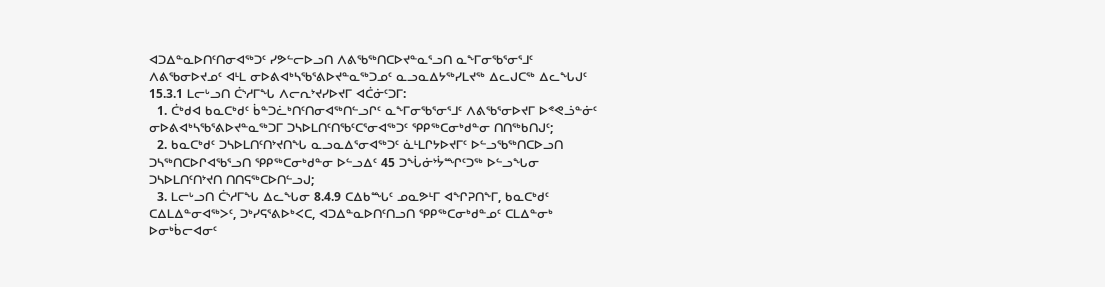ᐊᑐᐃᓐᓇᐅᑎᑦᑎᓂᐊᖅᑐᑦ ᓯᕗᓪᓕᐅᓗᑎ ᐱᕕᖃᖅᑎᑕᐅᔪᓐᓇᕐᓗᑎ ᓇᖕᒥᓂᖃᕐᓂᕐᒧᑦ ᐱᕕᖃᓂᐅᔪᓄᑦ ᐊᒻᒪ ᓂᐅᕕᐊᒃᓴᖃᕐᕕᐅᔪᓐᓇᖅᑐᓄᑦ ᓇᓗᓇᐃᔭᖅᓯᒪᔪᖅ ᐃᓚᒍᑕᖅ ᐃᓚᖓᒍᑦ 15.3.1 ᒪᓕᒡᓗᑎ ᑖᔅᓱᒥᖓ ᐱᓕᕆᔾᔪᓯᐅᔪᒥ ᐊᑖᓃᑦᑐᒥ:
  1. ᑖᒃᑯᐊ ᑲᓇᑕᒃᑯᑦ ᑳᓐᑐᓛᒃᑎᑦᑎᓂᐊᖅᑎᓪᓗᒋᑦ ᓇᖕᒥᓂᖃᕐᓂᕐᒧᑦ ᐱᕕᖃᕐᓂᐅᔪᒥ ᐅᕝᕙᓘᓐᓃᑦ ᓂᐅᕕᐊᒃᓴᖃᕐᕕᐅᔪᓐᓇᖅᑐᒥ ᑐᓴᐅᒪᑎᑦᑎᖃᑦᑕᕐᓂᐊᖅᑐᑦ ᕿᑭᖅᑕᓂᒃᑯᓐᓂ ᑎᑎᖅᑲᑎᒍᑦ;
  2. ᑲᓇᑕᒃᑯᑦ ᑐᓴᐅᒪᑎᑦᑎᔾᔪᑎᖓ ᓇᓗᓇᐃᕐᓂᐊᖅᑐᑦ ᓈᒻᒪᒋᔭᐅᔪᒥᑦ ᐅᓪᓗᖃᖅᑎᑕᐅᓗᑎ ᑐᓴᖅᑎᑕᐅᒋᐊᖃᕐᓗᑎ ᕿᑭᖅᑕᓂᒃᑯᓐᓂ ᐅᓪᓗᐃᑦ 45 ᑐᖔᓃᔾᔮᙱᑦᑐᖅ ᐅᓪᓗᖓᓂ ᑐᓴᐅᒪᑎᑦᑎᔾᔪᑎ ᑎᑎᕋᖅᑕᐅᑎᓪᓗᒍ;
  3. ᒪᓕᒡᓗᑎ ᑖᔅᓱᒥᖓ ᐃᓚᖓᓂ 8.4.9 ᑕᐃᑲᙵᑦ ᓄᓇᕗᒻᒥ ᐊᖏᕈᑎᖕᒥ, ᑲᓇᑕᒃᑯᑦ ᑕᐃᒪᐃᓐᓂᐊᖅᐳᑦ, ᑐᒃᓯᕋᕐᕕᐅᒃᐸᑕ, ᐊᑐᐃᓐᓇᐅᑎᑦᑎᓗᑎ ᕿᑭᖅᑕᓂᒃᑯᓐᓄᑦ ᑕᒪᐃᓐᓂᒃ ᐅᓂᒃᑳᓕᐊᓂᑦ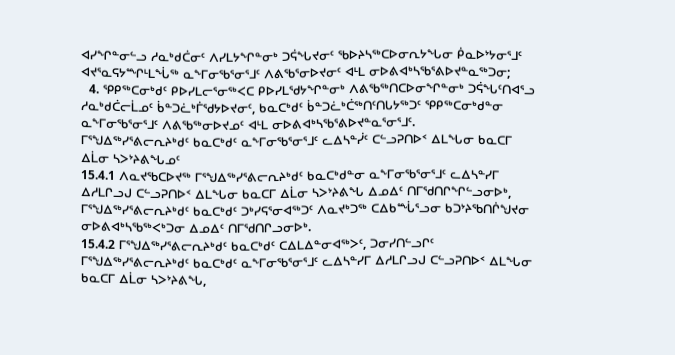ᐊᓯᖏᓐᓂᓪᓗ ᓱᓇᒃᑯᑖᓂᑦ ᐱᓯᒪᔭᖏᓐᓂᒃ ᑐᕌᖓᔪᓂᑦ ᖃᐅᔨᓴᖅᑕᐅᓂᕆᔭᖓᓂ ᑮᓇᐅᔾᔭᓂᕐᒧᑦ ᐊᔪᕐᓇᕋᔭᙱᒻᒪᖔᖅ ᓇᖕᒥᓂᖃᕐᓂᕐᒧᑦ ᐱᕕᖃᕐᓂᐅᔪᓂᑦ ᐊᒻᒪ ᓂᐅᕕᐊᒃᓴᖃᕐᕕᐅᔪᓐᓇᖅᑐᓂ;
  4. ᕿᑭᖅᑕᓂᒃᑯᑦ ᑭᐅᓯᒪᓕᕐᓂᖅᐸᑕ ᑭᐅᓯᒪᖁᔭᖏᓐᓂᒃ ᐱᕕᖃᖅᑎᑕᐅᓂᖏᓐᓂᒃ ᑐᕌᖓᑦᑎᐊᕐᓗ ᓱᓇᒃᑯᑖᓕᒫᓄᑦ ᑳᓐᑐᓛᒃᒦᖁᔭᐅᔪᓂᑦ, ᑲᓇᑕᒃᑯᑦ ᑳᓐᑐᓛᒃᑖᖅᑎᑦᑎᒐᔭᖅᑐᑦ ᕿᑭᖅᑕᓂᒃᑯᓐᓂ ᓇᖕᒥᓂᖃᕐᓂᕐᒧᑦ ᐱᕕᖃᖅᓂᐅᔪᓄᑦ ᐊᒻᒪ ᓂᐅᕕᐊᒃᓴᖃᕐᕕᐅᔪᓐᓇᕐᓂᕐᒧᑦ.
ᒥᕐᖑᐃᖅᓯᕐᕕᓕᕆᔨᒃᑯᑦ ᑲᓇᑕᒃᑯᑦ ᓇᖕᒥᓂᖃᕐᓂᕐᒧᑦ ᓚᐃᓴᓐᓰᑦ ᑕᓪᓗᕈᑎᐅᑉ ᐃᒪᖓᓂ ᑲᓇᑕᒥ ᐃᒫᓂ ᓴᐳᔾᔨᕕᖓᓄᑦ
15.4.1 ᐱᓇᔪᖃᑕᐅᔪᖅ ᒥᕐᖑᐃᖅᓯᕐᕕᓕᕆᔨᒃᑯᑦ ᑲᓇᑕᒃᑯᓐᓂ ᓇᖕᒥᓂᖃᕐᓂᕐᒧᑦ ᓚᐃᓴᓐᓯᒥ ᐃᓱᒪᒋᓗᒍ ᑕᓪᓗᕈᑎᐅᑉ ᐃᒪᖓᓂ ᑲᓇᑕᒥ ᐃᒫᓂ ᓴᐳᔾᔨᕕᖓ ᐃᓄᐃᑦ ᑎᒥᖁᑎᒋᖏᓪᓗᓂᐅᒃ, ᒥᕐᖑᐃᖅᓯᕐᕕᓕᕆᔨᒃᑯᑦ ᑲᓇᑕᒃᑯᑦ ᑐᒃᓯᕋᕐᓂᐊᖅᑐᑦ ᐱᓇᔪᒃᑐᖅ ᑕᐃᑲᙶᕐᓗᓂ ᑲᑐᔾᔨᖃᑎᒌᖑᔪᓂ ᓂᐅᕕᐊᒃᓴᖃᖅᐸᒃᑐᓂ ᐃᓄᐃᑦ ᑎᒥᖁᑎᒋᓗᓂᐅᒃ.
15.4.2 ᒥᕐᖑᐃᖅᓯᕐᕕᓕᕆᔨᒃᑯᑦ ᑲᓇᑕᒃᑯᑦ ᑕᐃᒪᐃᓐᓂᐊᖅᐳᑦ, ᑐᓂᓯᑎᓪᓗᒋᑦ ᒥᕐᖑᐃᖅᓯᕐᕕᓕᕆᔨᒃᑯᑦ ᑲᓇᑕᒃᑯᑦ ᓇᖕᒥᓂᖃᕐᓂᕐᒧᑦ ᓚᐃᓴᓐᓯᒥ ᐃᓱᒪᒋᓗᒍ ᑕᓪᓗᕈᑎᐅᑉ ᐃᒪᖓᓂ ᑲᓇᑕᒥ ᐃᒫᓂ ᓴᐳᔾᔨᕕᖓ,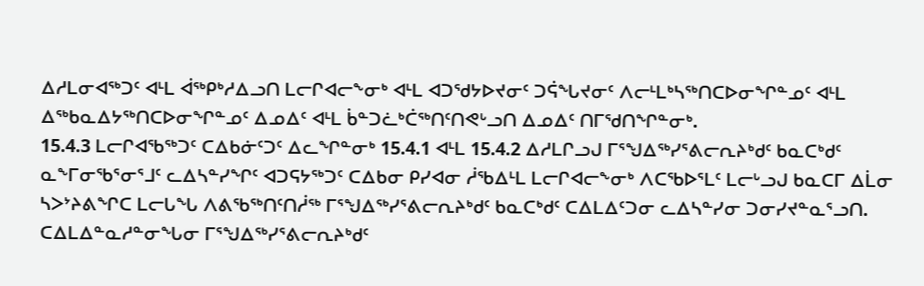ᐃᓱᒪᓂᐊᖅᑐᑦ ᐊᒻᒪ ᐋᖅᑭᒃᓱᐃᓗᑎ ᒪᓕᒋᐊᓕᖕᓂᒃ ᐊᒻᒪ ᐊᑐᖁᔭᐅᔪᓂᑦ ᑐᕌᖓᔪᓂᑦ ᐱᓕᒻᒪᒃᓴᖅᑎᑕᐅᓂᖏᓐᓄᑦ ᐊᒻᒪ ᐃᖅᑲᓇᐃᔭᖅᑎᑕᐅᓂᖏᓐᓄᑦ ᐃᓄᐃᑦ ᐊᒻᒪ ᑳᓐᑐᓛᒃᑖᖅᑎᑦᑎᕙᒡᓗᑎ ᐃᓄᐃᑦ ᑎᒥᖁᑎᖏᓐᓂᒃ.
15.4.3 ᒪᓕᒋᐊᖃᖅᑐᑦ ᑕᐃᑲᓃᑦᑐᑦ ᐃᓚᖏᓐᓂᒃ 15.4.1 ᐊᒻᒪ 15.4.2 ᐃᓱᒪᒋᓗᒍ ᒥᕐᖑᐃᖅᓯᕐᕕᓕᕆᔨᒃᑯᑦ ᑲᓇᑕᒃᑯᑦ ᓇᖕᒥᓂᖃᕐᓂᕐᒧᑦ ᓚᐃᓴᓐᓯᖏᑦ ᐊᑐᕋᔭᖅᑐᑦ ᑕᐃᑲᓂ ᑭᓯᐊᓂ ᓲᖃᐃᒻᒪ ᒪᓕᒋᐊᓕᖕᓂᒃ ᐱᑕᖃᐅᕐᒪᑦ ᒪᓕᒡᓗᒍ ᑲᓇᑕᒥ ᐃᒫᓂ ᓴᐳᔾᔨᕕᖏᑕ ᒪᓕᒐᖓ ᐱᕕᖃᖅᑎᑦᑎᓲᖅ ᒥᕐᖑᐃᖅᓯᕐᕕᓕᕆᔨᒃᑯᑦ ᑲᓇᑕᒃᑯᑦ ᑕᐃᒪᐃᑦᑐᓂ ᓚᐃᓴᓐᓯᓂ ᑐᓂᓯᔪᓐᓇᕐᓗᑎ. ᑕᐃᒪᐃᓐᓇᓱᓐᓂᖓᓂ ᒥᕐᖑᐃᖅᓯᕐᕕᓕᕆᔨᒃᑯᑦ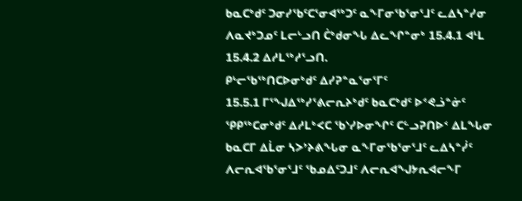ᑲᓇᑕᒃᑯᑦ ᑐᓂᓯᖃᑦᑕᕐᓂᐊᖅᑐᑦ ᓇᖕᒥᓂᖃᕐᓂᕐᒧᑦ ᓚᐃᓴᓐᓯᓂ ᐱᓇᔪᒃᑐᓄᑦ ᒪᓕᒡᓗᑎ ᑖᒃᑯᓂᖓ ᐃᓚᖏᓐᓂᒃ 15.4.1 ᐊᒻᒪ 15.4.2 ᐃᓱᒪᖅᓱᕐᓗᑎ.
ᑭᒡᓕᖃᖅᑎᑕᐅᓂᒃᑯᑦ ᐃᓯᕈᓐᓇᕐᓂᕐᒥᑦ
15.5.1 ᒥᕐᖑᐃᖅᓯᕐᕕᓕᕆᔨᒃᑯᑦ ᑲᓇᑕᒃᑯᑦ ᐅᕝᕙᓘᓐᓃᑦ ᕿᑭᖅᑕᓂᒃᑯᑦ ᐃᓱᒪᒃᐸᑕ ᖃᔅᓯᐅᓂᖏᑦ ᑕᓪᓗᕈᑎᐅᑉ ᐃᒪᖓᓂ ᑲᓇᑕᒥ ᐃᒫᓂ ᓴᐳᔾᔨᕕᖓᓂ ᓇᖕᒥᓂᖃᕐᓂᕐᒧᑦ ᓚᐃᓴᓐᓰᑦ ᐱᓕᕆᐊᖃᕐᓂᕐᒧᑦ ᖃᓄᐃᑦᑐᒧᑦ ᐱᓕᕆᐊᖑᔭᕆᐊᓕᖕᒥ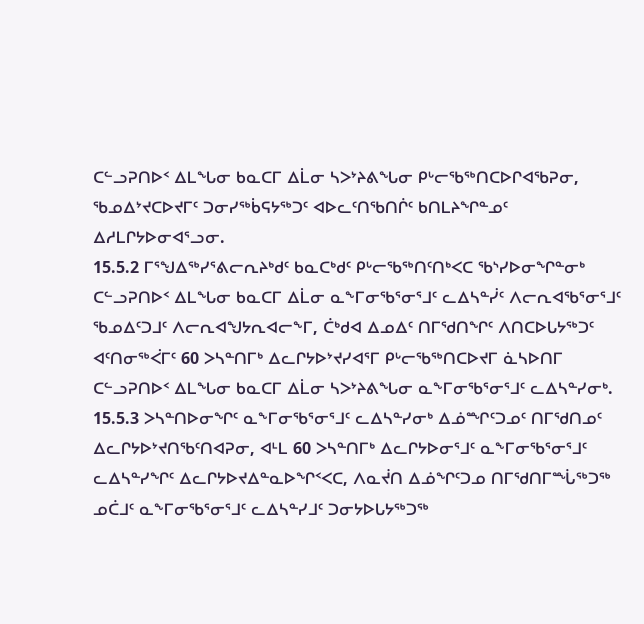ᑕᓪᓗᕈᑎᐅᑉ ᐃᒪᖓᓂ ᑲᓇᑕᒥ ᐃᒫᓂ ᓴᐳᔾᔨᕕᖓᓂ ᑭᒡᓕᖃᖅᑎᑕᐅᒋᐊᖃᕈᓂ, ᖃᓄᐃᔾᔪᑕᐅᔪᒥᑦ ᑐᓂᓯᖅᑳᕋᔭᖅᑐᑦ ᐊᐅᓚᑦᑎᖃᑎᒌᑦ ᑲᑎᒪᔨᖏᓐᓄᑦ ᐃᓱᒪᒋᔭᐅᓂᐊᕐᓗᓂ.
15.5.2 ᒥᕐᖑᐃᖅᓯᕐᕕᓕᕆᔨᒃᑯᑦ ᑲᓇᑕᒃᑯᑦ ᑭᒡᓕᖃᖅᑎᑦᑎᒃᐸᑕ ᖃᔅᓯᐅᓂᖏᓐᓂᒃ ᑕᓪᓗᕈᑎᐅᑉ ᐃᒪᖓᓂ ᑲᓇᑕᒥ ᐃᒫᓂ ᓇᖕᒥᓂᖃᕐᓂᕐᒧᑦ ᓚᐃᓴᓐᓰᑦ ᐱᓕᕆᐊᖃᕐᓂᕐᒧᑦ ᖃᓄᐃᑦᑐᒧᑦ ᐱᓕᕆᐊᖑᔭᕆᐊᓕᖕᒥ, ᑖᒃᑯᐊ ᐃᓄᐃᑦ ᑎᒥᖁᑎᖏᑦ ᐱᑎᑕᐅᒐᔭᖅᑐᑦ ᐊᑦᑎᓂᖅᐹᒥᑦ 60 ᐳᓴᓐᑎᒥᒃ ᐃᓚᒋᔭᐅᔾᔪᓯᐊᕐᒥ ᑭᒡᓕᖃᖅᑎᑕᐅᔪᒥ ᓈᓴᐅᑎᒥ ᑕᓪᓗᕈᑎᐅᑉ ᐃᒪᖓᓂ ᑲᓇᑕᒥ ᐃᒫᓂ ᓴᐳᔾᔨᕕᖓᓂ ᓇᖕᒥᓂᖃᕐᓂᕐᒧᑦ ᓚᐃᓴᓐᓯᓂᒃ.
15.5.3 ᐳᓴᓐᑎᐅᓂᖏᑦ ᓇᖕᒥᓂᖃᕐᓂᕐᒧᑦ ᓚᐃᓴᓐᓯᓂᒃ ᐃᓅᙱᑦᑐᓄᑦ ᑎᒥᖁᑎᓄᑦ ᐃᓚᒋᔭᐅᔾᔪᑎᖃᑦᑎᐊᕈᓂ, ᐊᒻᒪ 60 ᐳᓴᓐᑎᒥᒃ ᐃᓚᒋᔭᐅᓂᕐᒧᑦ ᓇᖕᒥᓂᖃᕐᓂᕐᒧᑦ ᓚᐃᓴᓐᓯᖏᑦ ᐃᓚᒋᔭᐅᔪᐃᓐᓇᐅᖏᑉᐸᑕ, ᐱᓇᔫᑎ ᐃᓅᖏᑦᑐᓄ ᑎᒥᖁᑎᒥᙶᖅᑐᖅ ᓄᑖᒧᑦ ᓇᖕᒥᓂᖃᕐᓂᕐᒧᑦ ᓚᐃᓴᓐᓯᒧᑦ ᑐᓂᔭᐅᒐᔭᖅᑐᖅ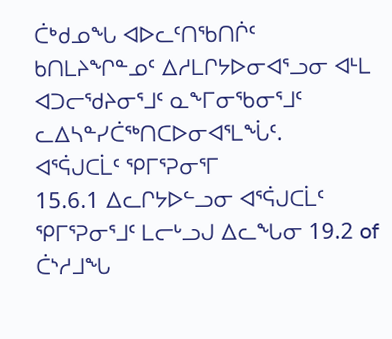ᑖᒃᑯᓄᖓ ᐊᐅᓚᑦᑎᖃᑎᒌᑦ ᑲᑎᒪᔨᖏᓐᓄᑦ ᐃᓱᒪᒋᔭᐅᓂᐊᕐᓗᓂ ᐊᒻᒪ ᐊᑐᓕᖁᔨᓂᕐᒧᑦ ᓇᖕᒥᓂᖃᓂᕐᒧᑦ ᓚᐃᓴᓐᓯᑖᖅᑎᑕᐅᓂᐊᕐᒪᖔᑦ.
ᐊᕐᕌᒍᑕᒫᑦ ᕿᒥᕐᕈᓂᕐᒥ
15.6.1 ᐃᓚᒋᔭᐅᓪᓗᓂ ᐊᕐᕌᒍᑕᒫᑦ ᕿᒥᕐᕈᓂᕐᒧᑦ ᒪᓕᒡᓗᒍ ᐃᓚᖓᓂ 19.2 of ᑖᔅᓱᒧᖓ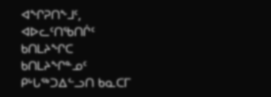ᐊᖏᕈᑎᖕᒧᑦ, ᐊᐅᓚᑦᑎᖃᑎᒌᑦ ᑲᑎᒪᔨᖏᑕ ᑲᑎᒪᔨᖏᓐᓄᑦ ᑭᒡᒐᖅᑐᐃᓪᓗᑎ ᑲᓇᑕᒥ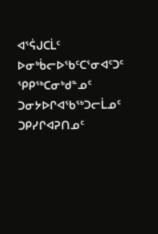ᐊᕐᕌᒍᑕᒫᑦ ᐅᓂᒃᑳᓕᐅᖃᑦᑕᕐᓂᐊᑦᑐᑦ ᕿᑭᖅᑕᓂᒃᑯᓐᓄᑦ ᑐᓂᔭᐅᒋᐊᖃᖅᑐᓕᒫᓄᑦ ᑐᑭᓯᒋᐊᕈᑎᓄᑦ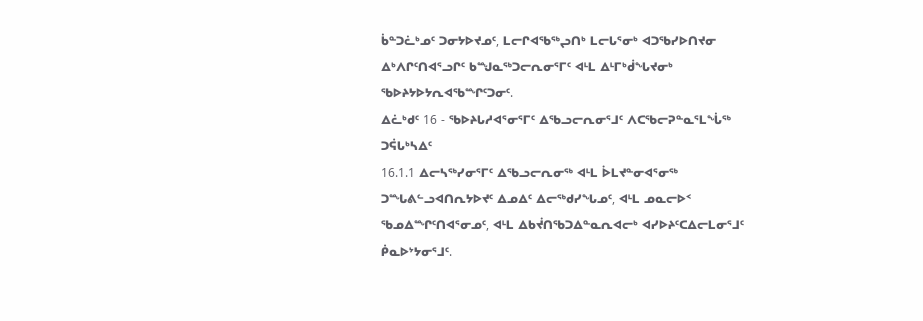ᑳᓐᑐᓛᒃᓄᑦ ᑐᓂᔭᐅᔪᓄᑦ, ᒪᓕᒋᐊᖃᖅᖢᑎᒃ ᒪᓕᒐᕐᓂᒃ ᐊᑐᖃᓯᐅᑎᔪᓂ ᐃᒃᐱᒋᑦᑎᐊᕐᓗᒋᑦ ᑲᙳᓇᖅᑐᓕᕆᓂᕐᒥᑦ ᐊᒻᒪ ᐃᒻᒥᒃᑰᖓᔪᓂᒃ ᖃᐅᔨᔭᐅᔭᕆᐊᖃᙱᑦᑐᓂᑦ.
ᐃᓛᒃᑯᑦ 16 - ᖃᐅᔨᒐᓱᐊᕐᓂᕐᒥᑦ ᐃᖃᓗᓕᕆᓂᕐᒧᑦ ᐱᑕᖃᓕᕈᓐᓇᕐᒪᖔᖅ
ᑐᕌᒐᒃᓴᐃᑦ
16.1.1 ᐃᓕᓴᖅᓯᓂᕐᒥᑦ ᐃᖃᓗᓕᕆᓂᖅ ᐊᒻᒪ ᐆᒪᔪᓐᓂᐊᕐᓂᖅ ᑐᙵᕕᓪᓗᐊᑎᕆᔭᐅᔪᑦ ᐃᓄᐃᑦ ᐃᓕᖅᑯᓯᖓᓄᑦ, ᐊᒻᒪ ᓄᓇᓕᐅᑉ ᖃᓄᐃᙱᑦᑎᐊᕐᓂᓄᑦ, ᐊᒻᒪ ᐃᑲᔫᑎᖃᑐᐃᓐᓇᕆᐊᓕᒃ ᐊᓯᐅᔨᑦᑕᐃᓕᒪᓂᕐᒧᑦ ᑮᓇᐅᔾᔭᓂᕐᒧᑦ.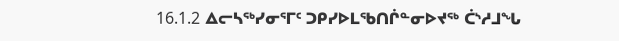16.1.2 ᐃᓕᓴᖅᓯᓂᕐᒥᑦ ᑐᑭᓯᐅᒪᖃᑎᒌᓐᓂᐅᔪᖅ ᑖᔅᓱᒧᖓ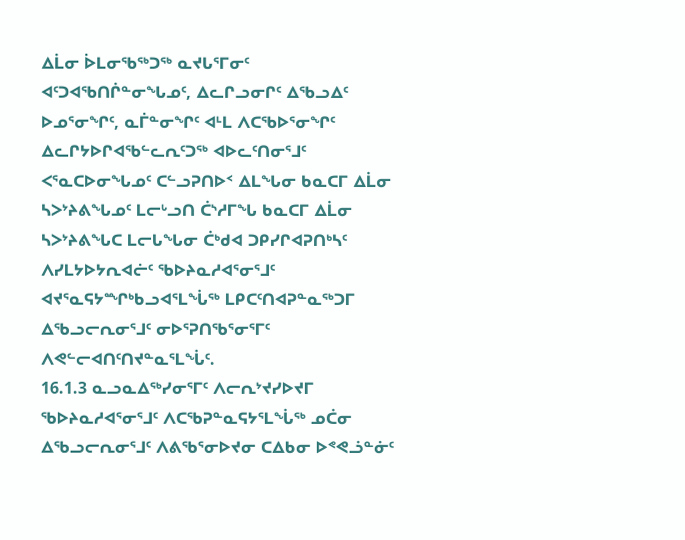ᐃᒫᓂ ᐆᒪᓂᖃᖅᑐᖅ ᓇᔪᒐᕐᒥᓂᑦ ᐊᑦᑐᐊᖃᑎᒌᓐᓂᖓᓄᑦ, ᐃᓚᒋᓗᓂᒋᑦ ᐃᖃᓗᐃᑦ ᐅᓄᕐᓂᖏᑦ, ᓇᒦᓐᓂᖏᑦ ᐊᒻᒪ ᐱᑕᖃᐅᕐᓂᖏᑦ ᐃᓚᒋᔭᐅᒋᐊᖃᓪᓚᕆᑦᑐᖅ ᐊᐅᓚᑦᑎᓂᕐᒧᑦ ᐸᕐᓇᑕᐅᓂᖓᓄᑦ ᑕᓪᓗᕈᑎᐅᑉ ᐃᒪᖓᓂ ᑲᓇᑕᒥ ᐃᒫᓂ ᓴᐳᔾᔨᕕᖓᓄᑦ ᒪᓕᒡᓗᑎ ᑖᔅᓱᒥᖓ ᑲᓇᑕᒥ ᐃᒫᓂ ᓴᐳᔾᔨᕕᖓᑕ ᒪᓕᒐᖓᓂ ᑖᒃᑯᐊ ᑐᑭᓯᒋᐊᕈᑎᒃᓴᑦ ᐱᓯᒪᔭᐅᔭᕆᐊᓖᑦ ᖃᐅᔨᓇᓱᐊᕐᓂᕐᒧᑦ ᐊᔪᕐᓇᕋᔭᙱᒃᑲᓗᐊᕐᒪᖔᖅ ᒪᑭᑕᑦᑎᐊᕈᓐᓇᖅᑐᒥ ᐃᖃᓗᓕᕆᓂᕐᒧᑦ ᓂᐅᕐᕈᑎᖃᕐᓂᕐᒥᑦ ᐱᕙᓪᓕᐊᑎᑦᑎᔪᓐᓇᕐᒪᖔᑦ.
16.1.3 ᓇᓗᓇᐃᖅᓯᓂᕐᒥᑦ ᐱᓕᕆᔾᔪᓯᐅᔪᒥ ᖃᐅᔨᓇᓱᐊᕐᓂᕐᒧᑦ ᐱᑕᖃᕈᓐᓇᕋᔭᕐᒪᖔᖅ ᓄᑖᓂ ᐃᖃᓗᓕᕆᓂᕐᒧᑦ ᐱᕕᖃᕐᓂᐅᔪᓂ ᑕᐃᑲᓂ ᐅᕝᕙᓘᓐᓃᑦ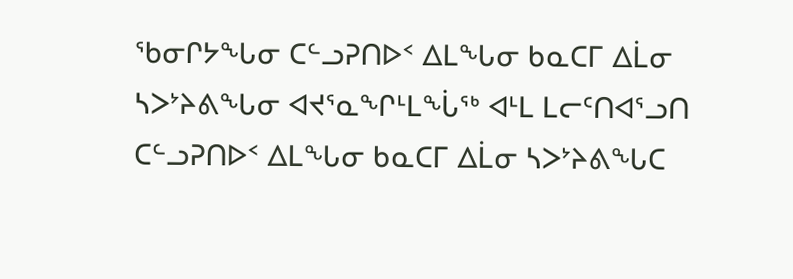ᖃᓂᒋᔭᖓᓂ ᑕᓪᓗᕈᑎᐅᑉ ᐃᒪᖓᓂ ᑲᓇᑕᒥ ᐃᒫᓂ ᓴᐳᔾᔨᕕᖓᓂ ᐊᔪᕐᓇᖏᒻᒪᖔᖅ ᐊᒻᒪ ᒪᓕᑦᑎᐊᕐᓗᑎ ᑕᓪᓗᕈᑎᐅᑉ ᐃᒪᖓᓂ ᑲᓇᑕᒥ ᐃᒫᓂ ᓴᐳᔾᔨᕕᖓᑕ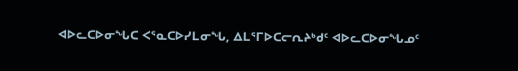ᐊᐅᓚᑕᐅᓂᖓᑕ ᐸᕐᓇᑕᐅᓯᒪᓂᖓ, ᐃᒪᕐᒥᐅᑕᓕᕆᔨᒃᑯᑦ ᐊᐅᓚᑕᐅᓂᖓᓄᑦ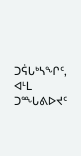ᑐᕌᒐᒃᓴᖏᑦ, ᐊᒻᒪ ᑐᙵᕕᐅᔪᑦ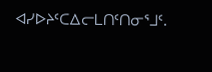ᐊᓯᐅᔨᑦᑕᐃᓕᒪᑎᑦᑎᓂᕐᒧᑦ.